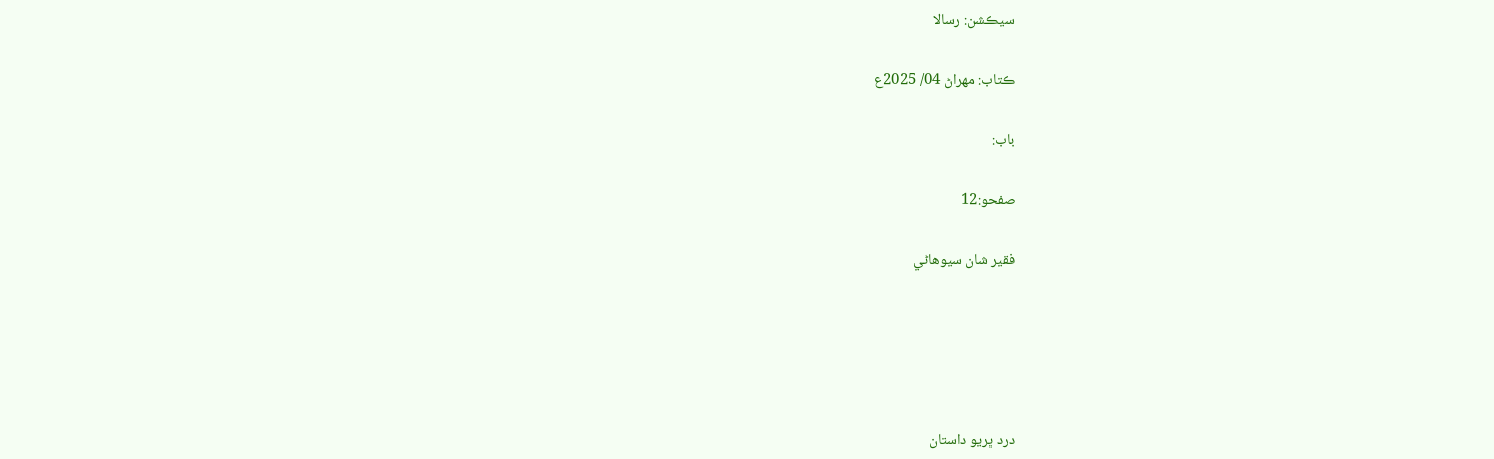سيڪشن: رسالا

ڪتاب: مهراڻ 04/ 2025ع

باب:

صفحو:12

فقير شان سيوهاڻي





درد ڀريو داستان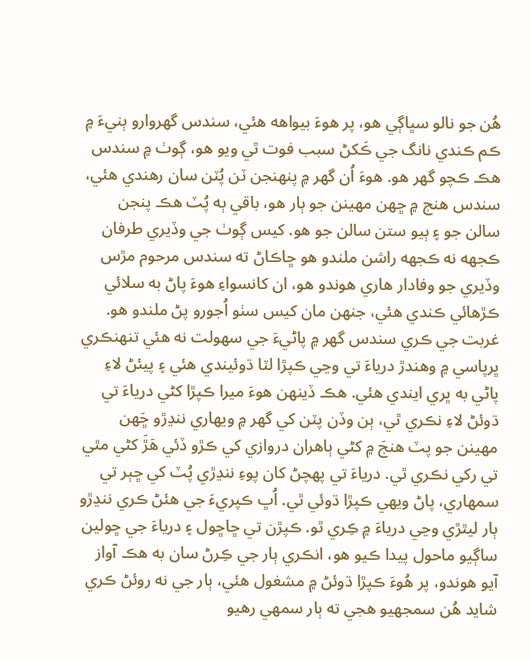هُن جو نالو سڀاڳي هو، پر هوءَ بيواهه هئي، سندس گهروارو ٻنيءَ ۾ ڪم ڪندي نانگ جي ڪَکڻ سبب فوت ٿي ويو هو، ڳوٺ ۾ سندس هڪ ڪچو گهر هو. هوءَ اُن گهر ۾ پنھنجن ٽن پُٽن سان رهندي هئي، سندس هنج ۾ ڇھن مھينن جو ٻار هو، باقي ٻه پُٽ هڪ پنجن سالن جو ۽ ٻيو ستن سالن جو هو. کيس ڳوٺ جي وڏيري طرفان ڪجهه نه ڪجهه راشن ملندو هو ڇاڪاڻ ته سندس مرحوم مڙس وڏيري جو وفادار هاري هوندو هو، ان کانسواءِ هوءَ پاڻ به سلائي ڪڙهائي ڪندي هئي، جنھن مان کيس سٺو اُجورو پڻ ملندو هو. غربت جي ڪري سندس گهر ۾ پاڻيءَ جي سھولت نه هئي تنھنڪري ڀرپاسي ۾ وهندڙ درياءَ تي وڃي ڪپڙا لٽا ڌوئيندي هئي ۽ پيئڻ لاءِ پاڻي به ڀري ايندي هئي. هڪ ڏينھن هوءَ ميرا ڪپڙا کڻي درياءَ تي ڌوئڻ لاءِ نڪري ٿي، ٻن وڏن پٽن کي گهر ۾ ويھاري ننڍڙو ڇَھن مھينن جو پٽ هنجَ ۾ کڻي ٻاهران دروازي کي ڪڙو ڏئي هَڙَ کڻي مٿي تي رکي نڪري ٿي. درياءَ تي پھچڻ کان پوءِ ننڍڙي پُٽ کي ڇٻر تي سمھاري، پاڻ ويھي ڪپڙا ڌوئي ٿي. اُڀ ڪپريءَ جي هئڻ ڪري ننڍڙو ٻار ليٿڙي وڃي درياءَ ۾ ڪِري ٿو. ڪپڙن تي ڇاڇول ۽ درياءَ جي ڇولين ساڳيو ماحول پيدا ڪيو هو، انڪري ٻار جي ڪِرڻ سان به هڪ آواز آيو هوندو، پر هُوءَ ڪپڙا ڌوئڻ ۾ مشغول هئي، ٻار جي نه روئڻ ڪري شايد هُن سمجهيو هجي ته ٻار سمھي رهيو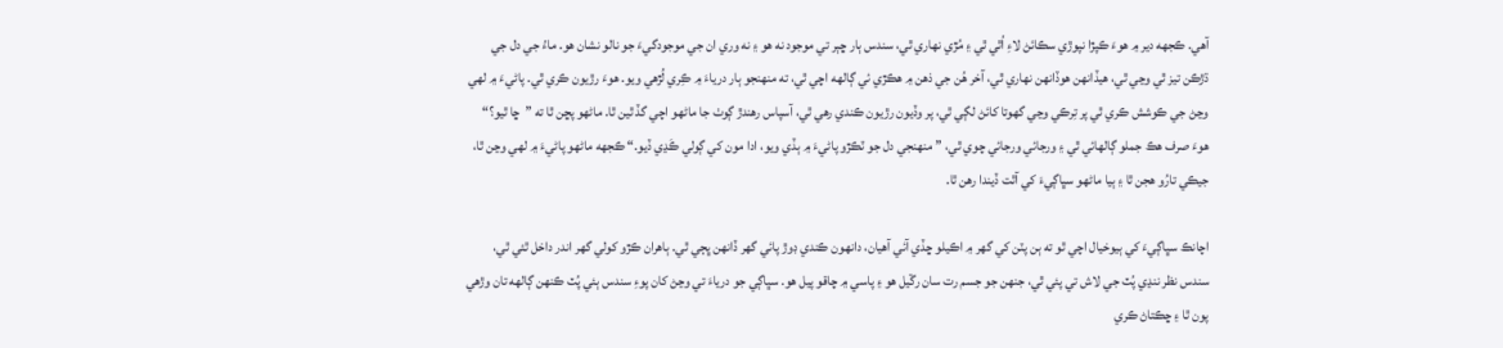آهي. ڪجهه دير ۾ هوءَ ڪپڙا نپوڙي سڪائڻ لاءِ اُٿي ٿي ۽ مُڙي نھاري ٿي، سندس ٻار ڇٻر تي موجود نه هو ۽ نه وري ان جي موجودگيءَ جو نالو نشان هو. ماءُ جي دل جي ڌڙڪن تيز ٿي وڃي ٿي، هيڏانھن هوڏانھن نھاري ٿي، آخر هُن جي ذهن ۾ هڪڙي ئي ڳالھه اچي ٿي، ته منھنجو ٻار درياءَ ۾ ڪِري لُڙهي ويو. هوءَ رڙيون ڪري ٿي. پاڻيءَ ۾ لھي وڃڻ جي ڪوشش ڪري ٿي پر تِرڪي وڃي گهوتا کائڻ لڳي ٿي، پر وڏيون رڙيون ڪندي رهي ٿي، آسپاس رهندڙ ڳوٺ جا ماڻھو اچي گڏ ٿين ٿا. ماڻھو پڇن ٿا ته ”ڇا ٿيو؟“ هوءَ صرف هڪ جملو ڳالھائي ٿي ۽ ورجائي ورجائي چوي ٿي، ”منھنجي دل جو ٽڪڙو پاڻيءَ ۾ ٻڏي ويو، ادا مون کي ڳولي ڪَڍي ڏيو.“ ڪجهه ماڻھو پاڻيءَ ۾ لھي وڃن ٿا، جيڪي تارُو هجن ٿا ۽ ٻيا ماڻھو سڀاڳيءَ کي آٿت ڏيندا رهن ٿا.

اچانڪ سڀاڳيءَ کي ٻيوخيال اچي ٿو ته ٻن پٽن کي گهر ۾ اڪيلو ڇڏي آئي آهيان، دانھون ڪندي ڊوڙ پائي گهر ڏانھن ڀڄي ٿي. ٻاهران ڪڙو کولي گهر اندر داخل ٿئي ٿي، سندس نظر ننڍي پُٽ جي لاش تي پئي ٿي، جنھن جو جسم رت سان رڱيل هو ۽ پاسي ۾ چاقو پيل هو. سڀاڳي جو درياءَ تي وڃڻ کان پوءِ سندس ٻئي پُٽ ڪنھن ڳالھه تان وڙهي پون ٿا ۽ ڇڪتاڻ ڪري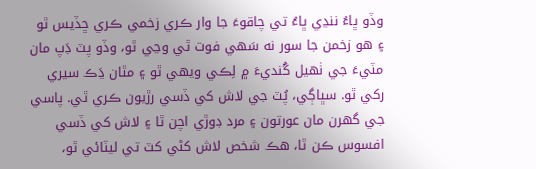وڏو ڀاءُ ننڍي ڀاءُ تي چاقوءَ جا وار ڪري زخمي ڪري ڇڏيس ٿو ۽ هو زخمن جا سور نه سَھي فوت ٿي وڃي ٿو، وڏو پٽ ڊَپ مان مٽيءَ جي ٺھيل گُنديءَ ۾ لِڪي ويھي ٿو ۽ مٿان ڍَڪ سيري رکي ٿو. سڀاڳي، پُٽ جي لاش کي ڏسي رڙيون ڪري ٿي. پاسي جي گهرن مان عورتون ۽ مرد ڊوڙي اچن ٿا ۽ لاش کي ڏسي افسوس ڪن ٿا، هڪ شخص لاش کڻي کٽ تي ليٽائي ٿو،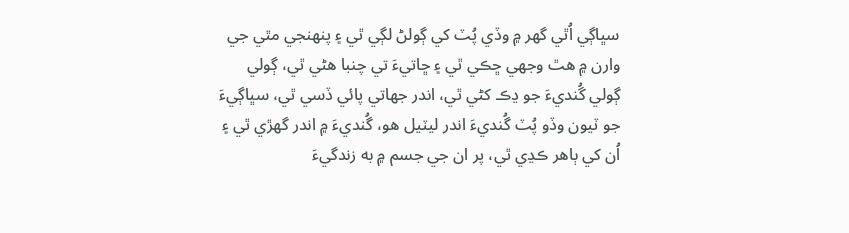سڀاڳي اُٿي گهر ۾ وڏي پُٽ کي ڳولڻ لڳي ٿي ۽ پنھنجي مٿي جي وارن ۾ هٿ وجهي ڇڪي ٿي ۽ ڇاتيءَ تي چنبا هڻي ٿي، ڳولي ڳولي گُنديءَ جو ڍڪ کڻي ٿي، اندر جهاتي پائي ڏسي ٿي، سڀاڳيءَ جو ٽيون وڏو پُٽ گُنديءَ اندر ليٽيل هو، گُنديءَ ۾ اندر گهڙي ٿي ۽ اُن کي ٻاهر ڪڍي ٿي، پر ان جي جسم ۾ به زندگيءَ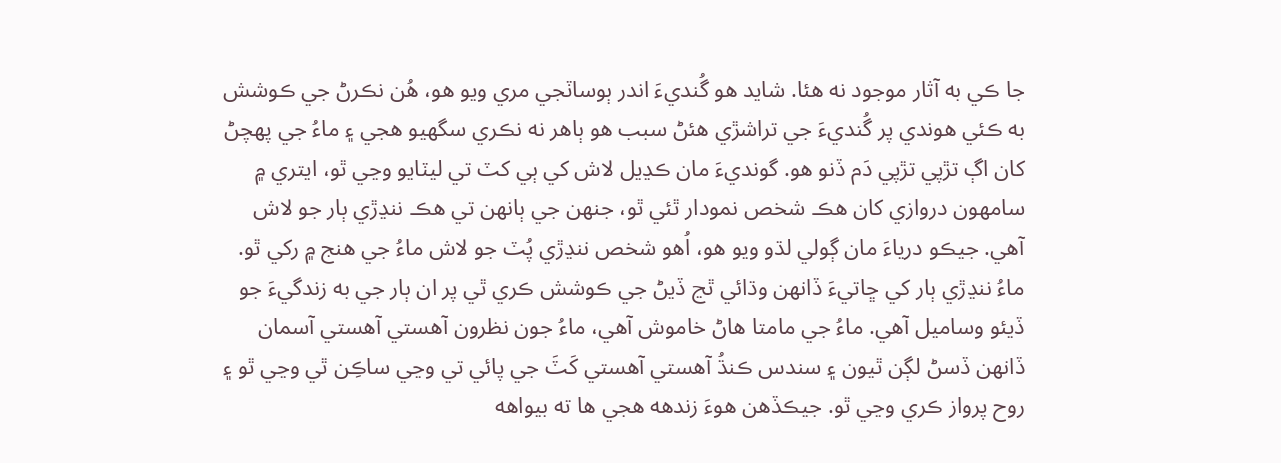جا ڪي به آثار موجود نه هئا. شايد هو گُنديءَ اندر ٻوساٽجي مري ويو هو، هُن نڪرڻ جي ڪوشش به ڪئي هوندي پر گُنديءَ جي تراشڙي هئڻ سبب هو ٻاهر نه نڪري سگهيو هجي ۽ ماءُ جي پھچڻ کان اڳ تڙپي تڙپي دَم ڏنو هو. گونديءَ مان ڪڍيل لاش کي ٻي کٽ تي ليٽايو وڃي ٿو، ايتري ۾ سامھون دروازي کان هڪ شخص نمودار ٿئي ٿو، جنھن جي ٻانھن تي هڪ ننڍڙي ٻار جو لاش آهي. جيڪو درياءَ مان ڳولي لڌو ويو هو، اُهو شخص ننڍڙي پُٽ جو لاش ماءُ جي هنج ۾ رکي ٿو. ماءُ ننڍڙي ٻار کي ڇاتيءَ ڏانھن وڌائي ٿڃ ڏيڻ جي ڪوشش ڪري ٿي پر ان ٻار جي به زندگيءَ جو ڏيئو وساميل آهي. ماءُ جي مامتا هاڻ خاموش آهي، ماءُ جون نظرون آهستي آهستي آسمان ڏانھن ڏسڻ لڳن ٿيون ۽ سندس ڪنڌُ آهستي آهستي کَٽَ جي پائي تي وڃي ساڪِن ٿي وڃي ٿو ۽ روح پرواز ڪري وڃي ٿو. جيڪڏهن هوءَ زندهه هجي ها ته بيواهه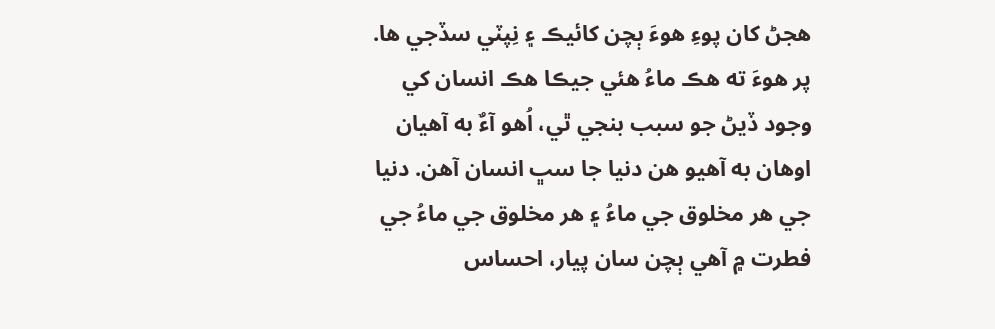هجڻ کان پوءِ هوءَ ٻچن کائيڪ ۽ نِپٽي سڏجي ها. پر هوءَ ته هڪ ماءُ هئي جيڪا هڪ انسان کي وجود ڏيڻ جو سبب بنجي ٿي، اُهو آءٌ به آهيان اوهان به آهيو هن دنيا جا سڀ انسان آهن. دنيا جي هر مخلوق جي ماءُ ۽ هر مخلوق جي ماءُ جي فطرت ۾ آهي ٻچن سان پيار، احساس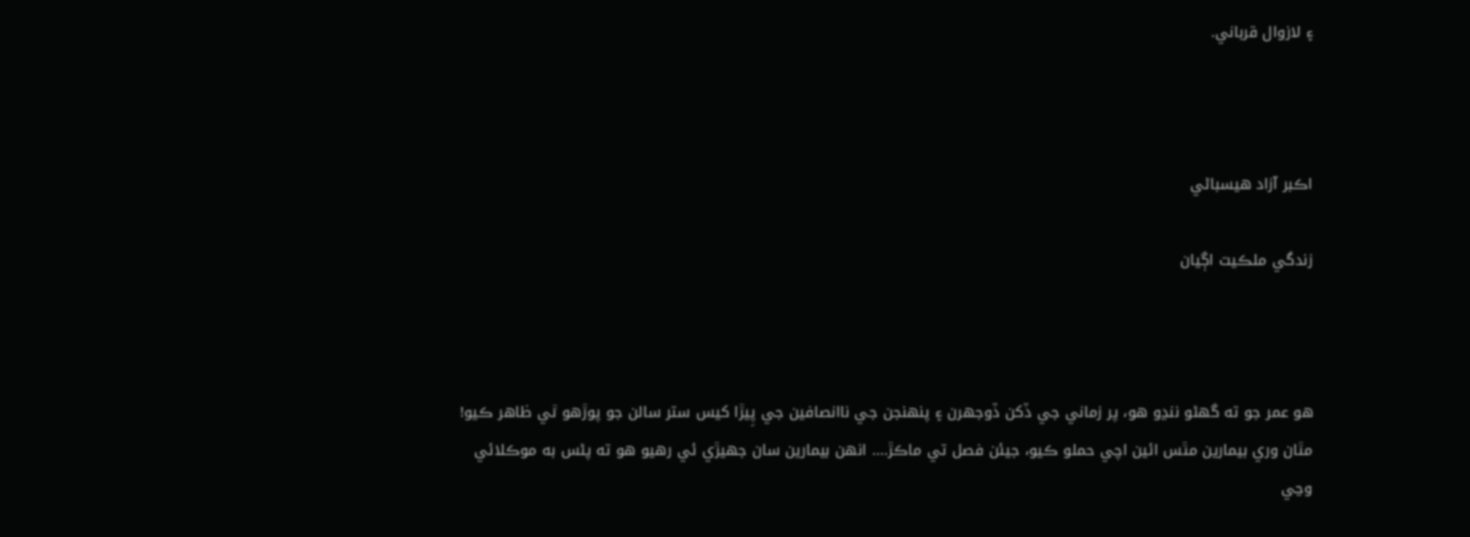۽ لازوال قرباني.



اڪبر آزاد هيسباڻي

زندگي ملڪيت اڳيان



ھو عمر جو ته گھڻو ننڍو ھو، پر زماني جي ڏکن ڏوجھرن ۽ پنھنجن جي ناانصافين جي پِيڙا کيس ستر سالن جو پوڙھو ٿي ظاھر ڪيو! مٿان وري بيمارين مٿس ائين اچي حملو ڪيو، جيئن فصل تي ماڪڙ.... انھن بيمارين سان جھيڙي ئي رھيو ھو ته پڻس به موڪلائي وڃي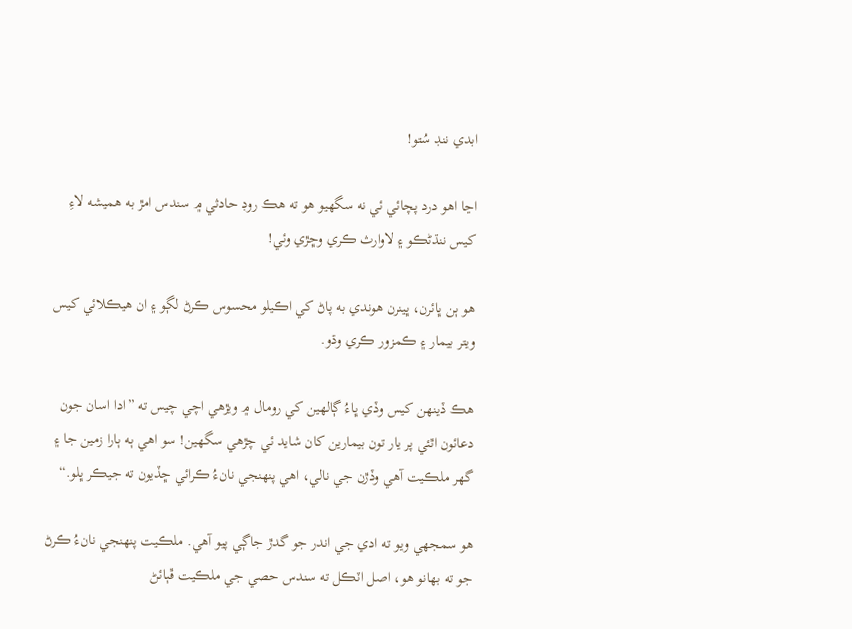ابدي ننڊ سُتو!

اڃا اھو درد پچائي ئي نه سگھيو ھو ته ھڪ روڊ حادثي ۾ سندس امڙ به ھميشه لاءِ کيس ننڌڻڪو ۽ لاوارث ڪري وڇڙي وئي!

ھو ٻن ڀائرن، ڀينرن ھوندي به پاڻ کي اڪيلو محسوس ڪرڻ لڳو ۽ ان ھيڪلائي کيس ويتر بيمار ۽ ڪمزور ڪري وڌو.

ھڪ ڏينھن کيس وڏي ڀاءُ ڳالھين کي رومال ۾ ويڙھي اچي چيس ته ”ادا اسان جون دعائون اٿئي پر يار تون بيمارين کان شايد ئي چڙھي سگھين! سو اھي ٻه ٻارا زمين جا ۽ گھر ملڪيت آھي وڏڙن جي نالي، اھي پنھنجي نانءُ ڪرائي ڇڏيون ته جيڪر ڀلو.“

ھو سمجھي ويو ته ادي جي اندر جو گدڙ جاڳي پيو آھي. ملڪيت پنھنجي نانءُ ڪرڻ جو ته بھانو ھو، اصل اٽڪل ته سندس حصي جي ملڪيت ڦٻائڻ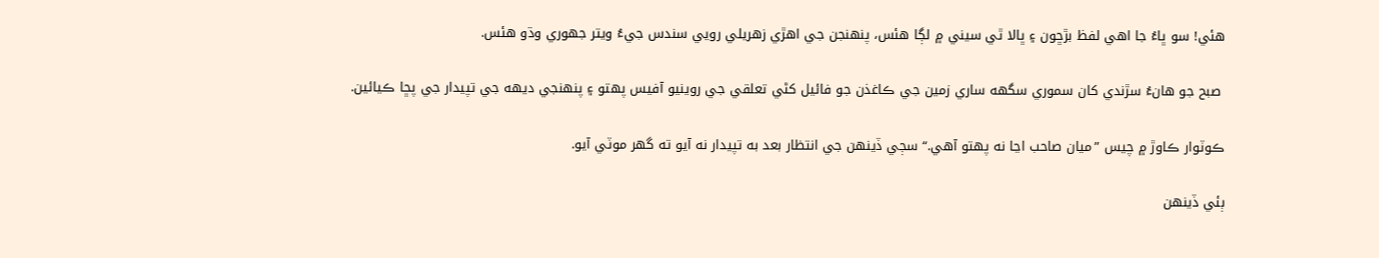ھئي! سو ڀاءُ جا اھي لفظ بڙڇون ۽ ڀالا ٿي سيني ۾ لڳا ھئس، پنھنجن جي اھڙي زھريلي رويي سندس جيءُ ويتر جھوري وڌو ھئس.

 صبح جو ھانءُ سڙندي کان سموري سگهه ساري زمين جي ڪاغذن جو فائيل کڻي تعلقي جي روينيو آفيس پھتو ۽ پنھنجي ديھه جي تپيدار جي پڇا ڪيائين.

ڪوٽوار ڪاوڙ ۾ چيس ”ميان صاحب اڃا نه پھتو آھي.“ سڄي ڏينھن جي انتظار بعد به تپيدار نه آيو ته گھر موٽي آيو.

ٻئي ڏينھن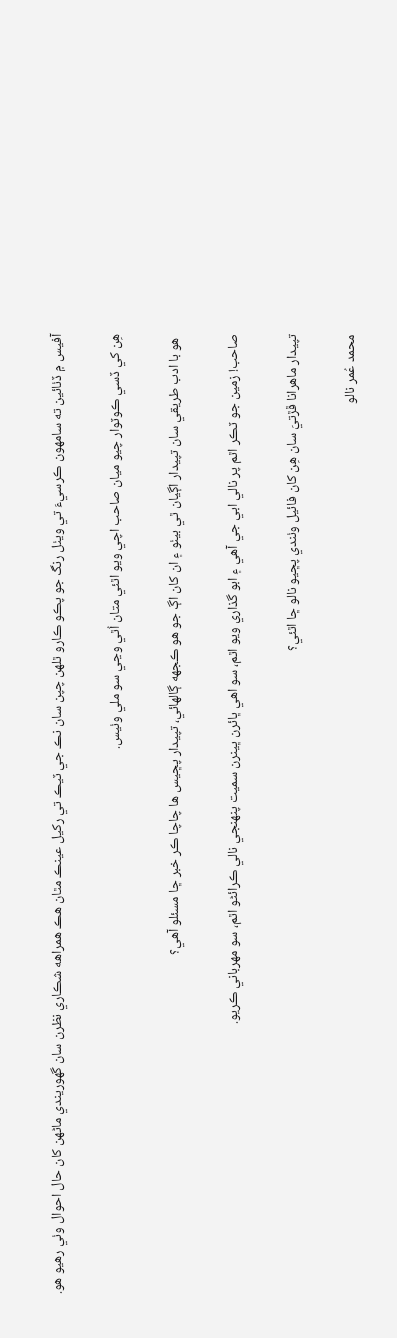آفيس ۾ ڏٺائين ته سامھون ڪرسيءَ تي ويٺل رنگ جو پڪو ڪارو ٿلھن چپن سان نڪ جي ٽيڪ تي رکيل عينڪ مٿان ھڪ ھمراهه شڪاري نظرن سان گھوريندي ماڻھن کان حال احوال وٺي رھيو ھو.

ھِن کي ڏسي ڪوٽوار چيو ميان صاحب اچي ويو اٿئي متان اُٿي وڃي سو ملي وٺيس.

 ھو با ادب طريقي سان تپيدار اڳيان ٿي بيٺو ۽ ان کان اڳ جو هو ڪجهه ڳالھائي، تپيدار پڇيس ھا چاچا ڪر خبر ڇا مسئلو آھي؟

صاحب! زمين جو ٽڪر اٿم پر نالي ابي جي آھي ۽ ابو گذاري ويو اٿم، سو اھي ڀائرن ڀينرن سميت پنھنجي نالي ڪرائڻو اٿم، سو مھرباني ڪريو.

تپيدار ماھرانا ڦڙتيَ سان ھِن کان فائيل وٺندي پڇيو نالو ڇا اٿئي؟

محمد عُمر نالو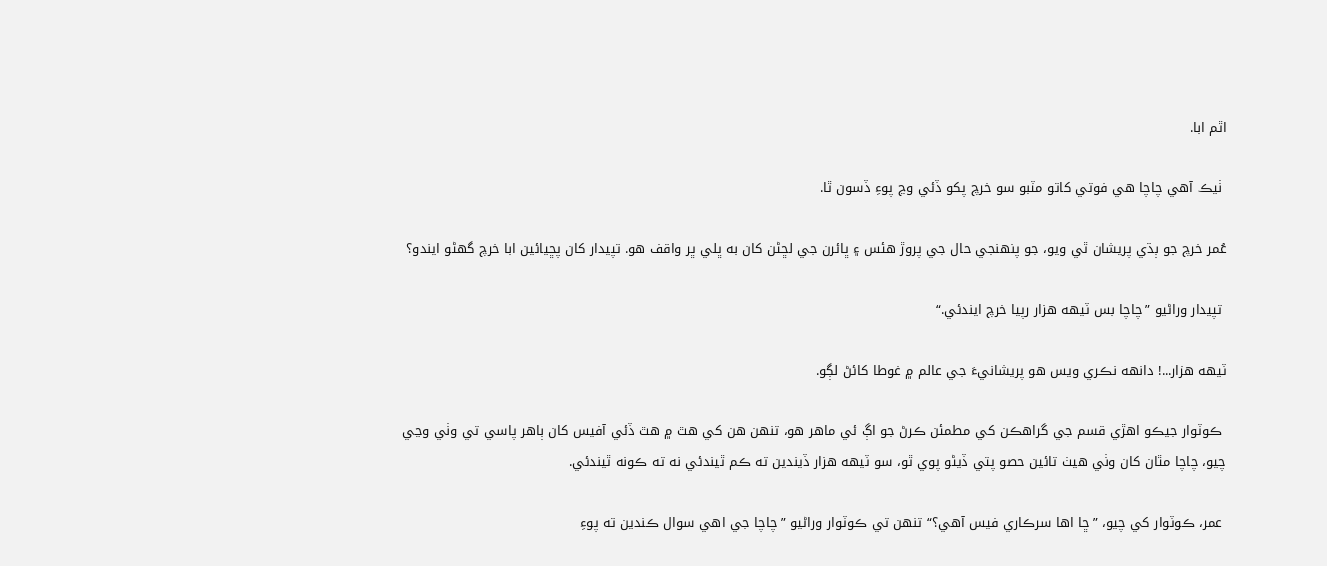اٿم ابا.

 ٺيڪ آھي چاچا ھي فوتي کاتو مٽبو سو خرچ پکو ڏئي وڃ پوءِ ڏسون ٿا.

عُمر خرچ جو ٻڌي پريشان ٿي ويو، جو پنھنجي حال جي پروڙ ھئس ۽ ڀائرن جي لڇڻن کان به ڀلي ڀر واقف ھو. تپيدار کان پڇيائين ابا خرچ گھڻو ايندو؟

 تپيدار وراڻيو ”چاچا بس ٽيھه ھزار رپيا خرچ ايندئي.“

ٽيھه ھزار...! دانھه نڪري ويس ھو پريشانيءَ جي عالم ۾ غوطا کائڻ لڳو.

 ڪوٽوار جيڪو اھڙي قسم جي گراھڪن کي مطمئن ڪرڻ جو اڳ ئي ماھر ھو، تنھن ھن کي ھٿ ۾ ھٿ ڏئي آفيس کان ٻاھر پاسي تي وٺي وڃي چيو، چاچا مٿان کان وٺي ھيٺ تائين حصو پتي ڏيڻو پوي ٿو، سو ٽيھه ھزار ڏيندين ته ڪم ٿيندئي نه ته ڪونه ٿيندئي.

 عمر، ڪوٽوار کي چيو، ”ڇا اھا سرڪاري فيس آھي؟“ تنھن تي ڪوٽوار وراڻيو ”چاچا جي اھي سوال ڪندين ته پوءِ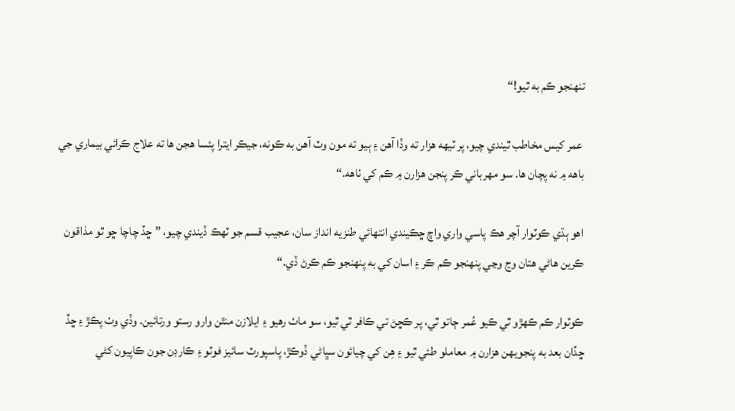تنھنجو ڪم به ٿيو!“

 عمر کيس مخاطب ٿيندي چيو، پر ٽيھه ھزار ته وڏا آھن ۽ ٻيو ته مون وٽ آھن به ڪونه، جيڪر ايترا پئسا ھجن ھا ته علاج ڪرائي بيماري جي باھه ۾ نه پچان ھا. سو مھرباني ڪر پنجن ھزارن ۾ ڪم کي ٺاھه.“

اھو ٻڌي ڪوٽوار آچر ھڪ پاسي واري واڇ ڇڪيندي انتھائي طنزيه انداز سان، عجيب قسم جو ٽھڪ ڏيندي چيو، ”ڇڏ چاچا ڇو ٿو مذاقون ڪرين ھاڻي ھتان وڃ وڃي پنھنجو ڪم ڪر ۽ اسان کي به پنھنجو ڪم ڪرڻ ڏي.“

ڪوٽوار ڪم ڪھڙو ٿي ڪيو عُمر ڄاتو ٿي، پر ڪڇڻ تي ڪافر ٿي ٿيو، سو ماٺ رھيو ۽ ايلازن منٿن وارو رستو ورتائين. وڏي وٺ پڪڙ ۽ ڇڏ ڇڏان بعد به پنجويھن ھزارن ۾ معاملو طئي ٿيو ۽ ھِن کي چيائون سڀاڻي ڏوڪڙ، پاسپورٽ سائيز فوٽو ۽ ڪارڊن جون ڪاپيون کڻي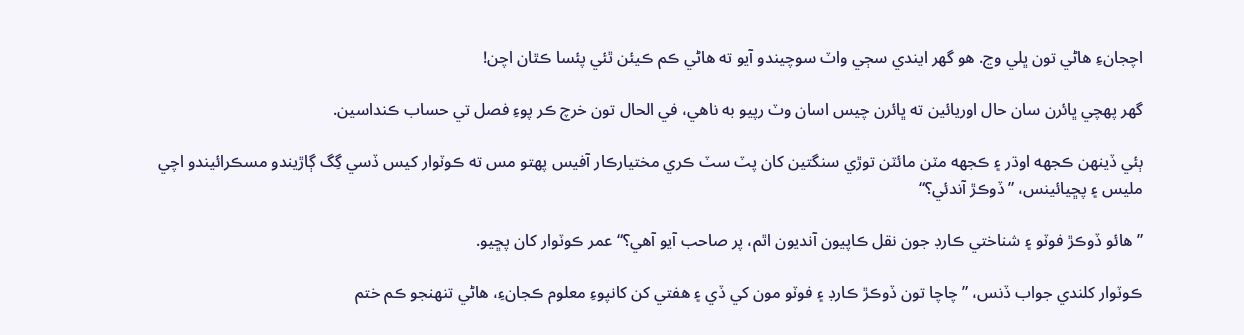اچجانءِ ھاڻي تون ڀلي وڃ. ھو گھر ايندي سڄي واٽ سوچيندو آيو ته ھاڻي ڪم ڪيئن ٿئي پئسا ڪٿان اچن!

گھر پھچي ڀائرن سان حال اوريائين ته ڀائرن چيس اسان وٽ رپيو به ناهي، في الحال تون خرچ ڪر پوءِ فصل تي حساب ڪنداسين.

ٻئي ڏينھن ڪجهه اوڌر ۽ ڪجهه مٽن مائٽن توڙي سنگتين کان پٽ سٽ ڪري مختيارڪار آفيس پھتو مس ته ڪوٽوار کيس ڏسي گِگ ڳاڙيندو مسڪرائيندو اچي مليس ۽ پڇيائينس، ”ڏوڪڙ آندئي؟“

” ھائو ڏوڪڙ فوٽو ۽ شناختي ڪارڊ جون نقل ڪاپيون آنديون اٿم، پر صاحب آيو آھي؟“ عمر ڪوٽوار کان پڇيو.

ڪوٽوار کلندي جواب ڏنس، ”چاچا تون ڏوڪڙ ڪارڊ ۽ فوٽو مون کي ڏي ۽ ھفتي کن کانپوءِ معلوم ڪجانءِ، ھاڻي تنھنجو ڪم ختم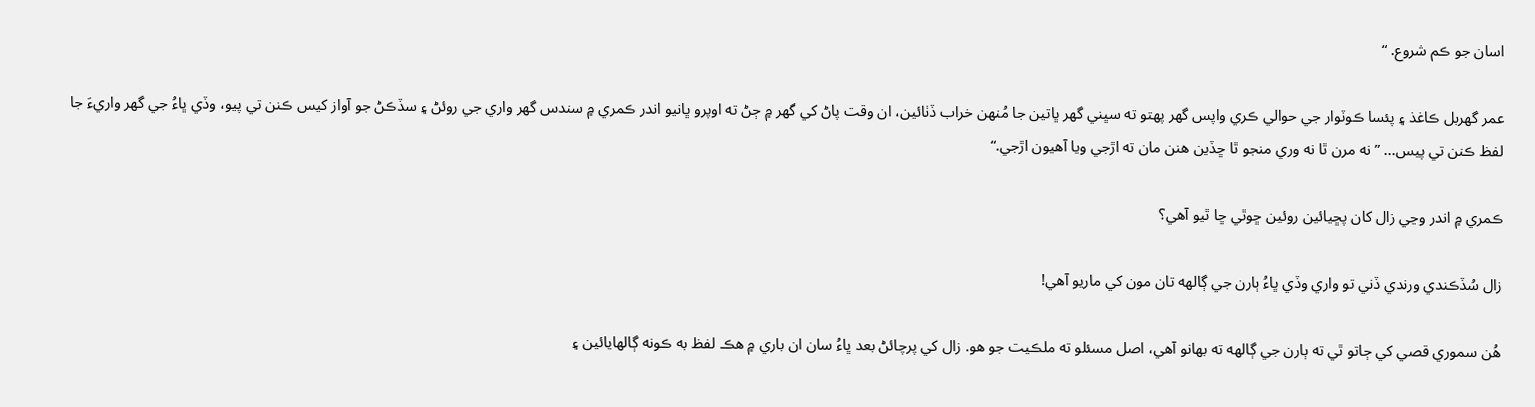اسان جو ڪم شروع. “

عمر گهربل ڪاغذ ۽ پئسا ڪوٽوار جي حوالي ڪري واپس گھر پھتو ته سڀني گھر ڀاتين جا مُنھن خراب ڏٺائين، ان وقت پاڻ کي گھر ۾ ڄڻ ته اوپرو ڀانيو اندر ڪمري ۾ سندس گھر واري جي روئڻ ۽ سڏڪڻ جو آواز کيس ڪنن تي پيو، وڏي ڀاءُ جي گھر واريءَ جا لفظ ڪنن تي پيس... ”نه مرن ٿا نه وري منجو ٿا ڇڏين ھنن مان ته اڙجي ويا آھيون اڙجي.“

ڪمري ۾ اندر وڃي زال کان پڇيائين روئين ڇوٿي ڇا ٿيو آھي؟

زال سُڏڪندي ورندي ڏني تو واري وڏي ڀاءُ ٻارن جي ڳالھه تان مون کي ماريو آھي!

ھُن سموري قصي کي ڄاتو ٿي ته ٻارن جي ڳالھه ته بھانو آھي، اصل مسئلو ته ملڪيت جو ھو. زال کي پرچائڻ بعد ڀاءُ سان ان باري ۾ ھڪ لفظ به ڪونه ڳالھايائين ۽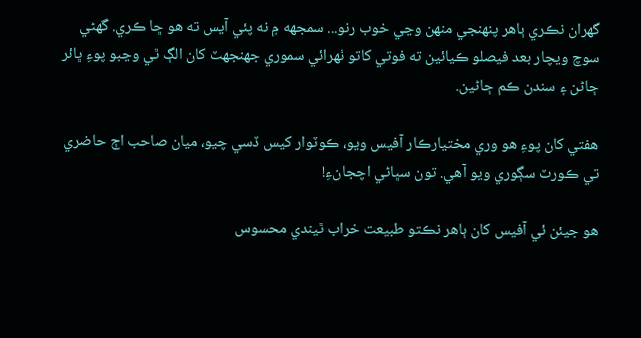گھران نڪري ٻاھر پنھنجي منھن وڃي خوب رنو... سمجھه ۾ نه پئي آيس ته ھو ڇا ڪري. گھڻي سوچ ويچار بعد فيصلو ڪيائين ته فوتي کاتو ٺھرائي سموري جھنجھٽ کان الڳ ٿي وڃبو پوءِ ڀائر ڄاڻن ۽ سندن ڪم ڄاڻين.

ھفتي کان پوءِ ھو وري مختيارڪار آفيس ويو، ڪوٽوار کيس ڏسي چيو، ميان صاحب اڄ حاضري تي ڪورٽ سڳوري ويو آھي. تون سڀاڻي اچجانءِ!

ھو جيئن ئي آفيس کان ٻاھر نڪتو طبيعت خراب ٿيندي محسوس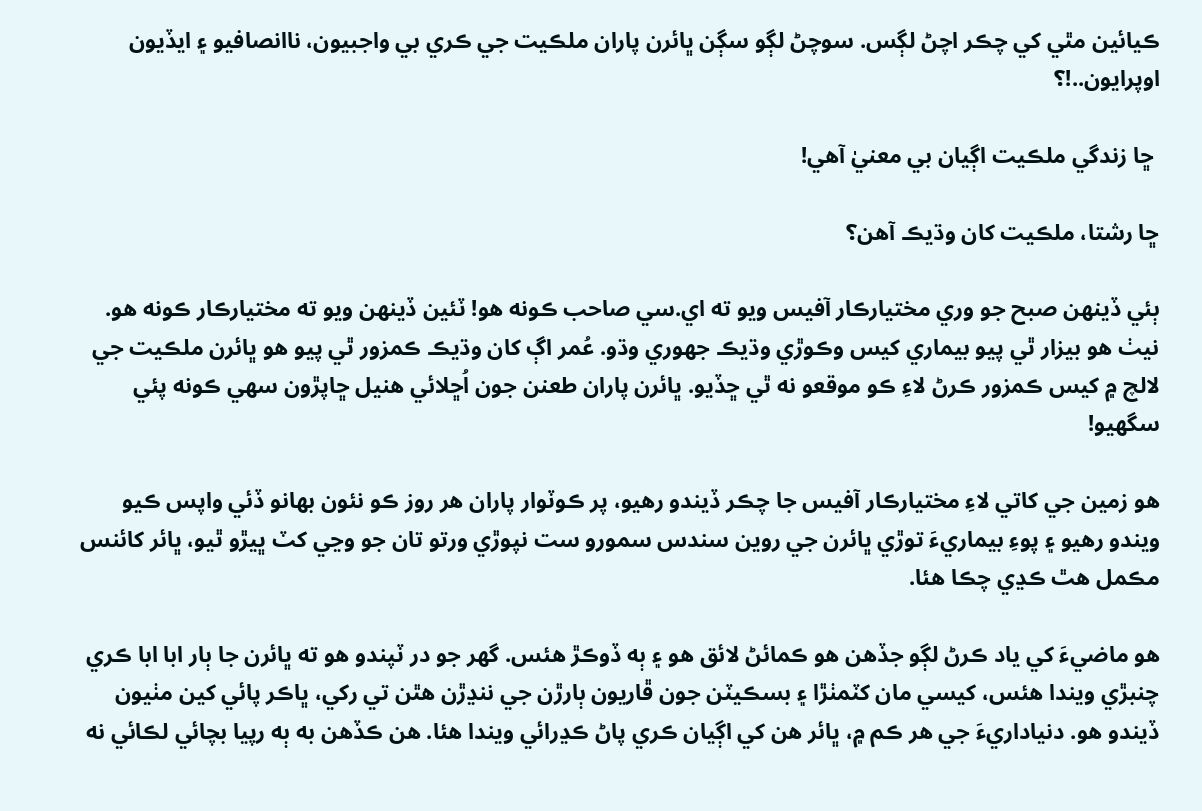ڪيائين مٿي کي چڪر اچڻ لڳس. سوچڻ لڳو سڳن ڀائرن پاران ملڪيت جي ڪري بي واجبيون، ناانصافيو ۽ ايڏيون اوپرايون..!؟

 ڇا زندگي ملڪيت اڳيان بي معنيٰ آھي!

ڇا رشتا، ملڪيت کان وڌيڪ آھن؟

ٻئي ڏينھن صبح جو وري مختيارڪار آفيس ويو ته اي.سي صاحب ڪونه ھو! ٽئين ڏينھن ويو ته مختيارڪار ڪونه ھو.  نيٺ ھو بيزار ٿي پيو بيماري کيس وڪوڙي وڌيڪ جھوري وڌو. عُمر اڳ کان وڌيڪ ڪمزور ٿي پيو ھو ڀائرن ملڪيت جي لالچ ۾ کيس ڪمزور ڪرڻ لاءِ ڪو موقعو نه ٿي ڇڏيو. ڀائرن پاران طعنن جون اُڇلائي ھنيل ڇاپڙون سھي ڪونه پئي سگھيو!

هو زمين جي کاتي لاءِ مختيارڪار آفيس جا چڪر ڏيندو رھيو، پر ڪوٽوار پاران ھر روز ڪو نئون بھانو ڏئي واپس ڪيو ويندو رھيو ۽ پوءِ بيماريءَ توڙي ڀائرن جي روين سندس سمورو ست نپوڙي ورتو تان جو وڃي کٽ ڀيڙو ٿيو، ڀائر کائنس مڪمل ھٿ ڪڍي چڪا ھئا.

ھو ماضيءَ کي ياد ڪرڻ لڳو جڏھن ھو ڪمائڻ لائق ھو ۽ ٻه ڏوڪڙ ھئس. گھر جو در ٽپندو ھو ته ڀائرن جا ٻار ابا ابا ڪري چنبڙي ويندا ھئس، کيسي مان کٽمٺڙا ۽ بسڪيٽن جون ڦاريون ٻارڙن جي ننڍڙن ھٿن تي رکي، ڀاڪر پائي کين مٺيون ڏيندو ھو. دنياداريءَ جي هر ڪم ۾، ڀائر ھن کي اڳيان ڪري پاڻ ڪڍرائي ويندا ھئا. ھن ڪڏھن به ٻه رپيا بچائي لڪائي نه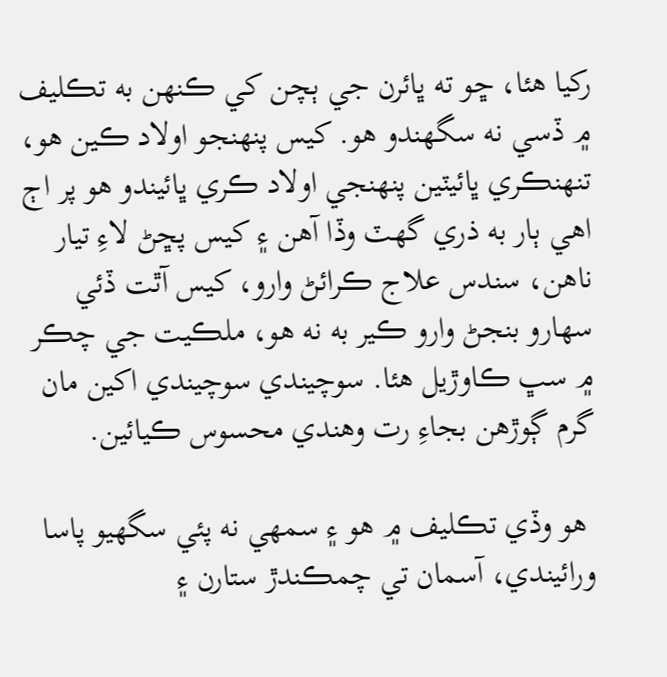رکيا ھئا، ڇو ته ڀائرن جي ٻچن کي ڪنھن به تڪليف ۾ ڏسي نه سگهندو هو. کيس پنھنجو اولاد ڪين هو، تنھنڪري ڀائيٽين پنھنجي اولاد ڪري ڀائيندو ھو پر اڄ اھي ٻار به ذري گھٽ وڏا آھن ۽ کيس پڇڻ لاءِ تيار ناھن، سندس علاج ڪرائڻ وارو، کيس آٿت ڏئي سھارو بنجڻ وارو ڪير به نه هو، ملڪيت جي چڪر ۾ سڀ ڪاوڙيل ھئا. سوچيندي سوچيندي اکين مان گرم ڳوڙھن بجاءِ رت وھندي محسوس ڪيائين.

 ھو وڏي تڪليف ۾ ھو ۽ سمھي نه پئي سگھيو پاسا ورائيندي، آسمان تي چمڪندڙ ستارن ۽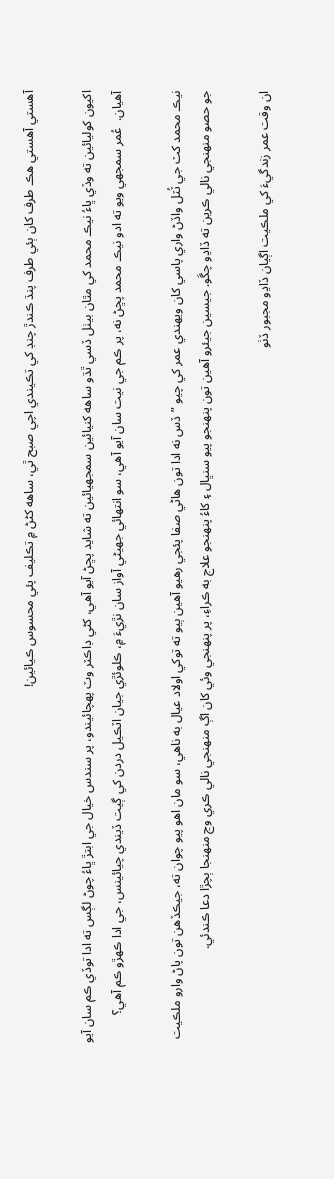آھستي آھستي ھڪ طرف کان ٻئي طرف پنڌ ڪندڙ چنڊ کي تڪيندي اچي صبح ٿي، ساھه کڻڻ ۾ تڪليف پئي محسوس ڪيائين!

اکيون کوليائين ته وڏي ڀاءُ نيڪ محمد کي مٿان بيٺل ڏسي ٿڌو ساھه کنيائين سمجهيائين ته شايد پڇڻ آيو آھي، کڻي ڊاڪٽر وٽ پھچائيندو، پر سندس خيال جي ابتڙ ڀاءُ چوڻ لڳس ته ادا توڏي ڪم سان آيو آهيان.  عُمر سمجھي ويو ته ادو نيڪ محمد پڇڻ نه، پر ڪم جي نيت سان آيو آھي، سو انتھائي جھيڻي آواز سان نڙيءَ ۾، ڪلوئڙي جيان اٽڪيل دردن کي ڳيت ڏيندي چيائينس، جي ادا ڪھڙو ڪم آهي؟

نيڪ محمد کٽ جي ٽُٽل واڏڻ واري پاسي کان ويھندي عمر کي چيو ”ڏس نه ادا تون ھاڻي صفا پئجي رھيو آھين ٻيو ته توکي اولاد عيال به ناهي، سو مان اھو پيو چوان ته، جيڪڏھن تون پاڻ وارو ملڪيت جو حصو منھنجي نالي ڪرين ته ڏاڍو چڱو. جيسين جيئرو آھين تون پنھنجو پيو سنڀال ۽ کاءُ پنھنجو علاج به ڪراءِ، پر پنھنجي وئي کان اڳ منھنجي نالي ڪري وڃ منھنجا ٻچڙا دعا ڪندئي.

ان وقت عمر زندگيءَ کي ملڪيت اڳيان ڏاڍو مجبور ڏٺو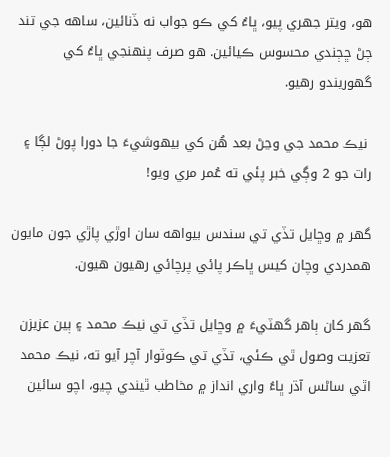ھو، ويتر جھري پيو، ڀاءُ کي ڪو جواب نه ڏنائين، ساھه جي تند ڄڻ ڇڄندي محسوس ڪيائين. ھو صرف پنھنجي ڀاءُ کي گهوريندو رھيو.

 نيڪ محمد جي وڃڻ بعد ھُن کي بيھوشيءَ جا دورا پوڻ لڳا ۽ رات جو 2 وڳي خبر پئي ته عُمر مري ويو!

گھر ۾ وڇايل تڏي تي سندس بيواهه سان اوڙي پاڙي جون مايون ھمدردي وچان کيس ڀاڪر پائي پرچائي رھيون ھيون.

گھر کان ٻاھر گھٽيءَ ۾ وڇايل تڏي تي نيڪ محمد ۽ ٻين عزيزن تعزيت وصول ٿي ڪئي، تڏي تي ڪوٽوار آچر آيو ته، نيڪ محمد اٿي ساڻس آڌر ڀاءُ واري انداز ۾ مخاطب ٿيندي چيو، اچو سائين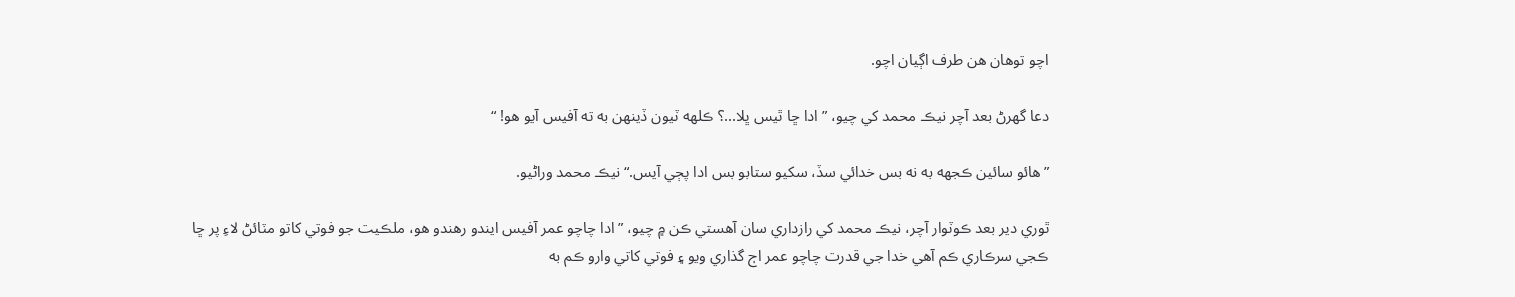اچو توھان ھن طرف اڳيان اچو.

دعا گھرڻ بعد آچر نيڪ محمد کي چيو، ”ادا ڇا ٿيس ڀلا...؟ ڪلھه ٽيون ڏينھن به ته آفيس آيو ھو! “

”ھائو سائين ڪجهه به نه بس خدائي سڏ، سکيو ستابو بس ادا پڄي آيس.“ نيڪ محمد وراڻيو.

ٿوري دير بعد ڪوٽوار آچر، نيڪ محمد کي رازداري سان آھستي ڪن ۾ چيو، ”ادا چاچو عمر آفيس ايندو رھندو ھو، ملڪيت جو فوتي کاتو مٽائڻ لاءِ پر ڇا ڪجي سرڪاري ڪم آھي خدا جي قدرت چاچو عمر اڄ گذاري ويو ۽ فوتي کاتي وارو ڪم به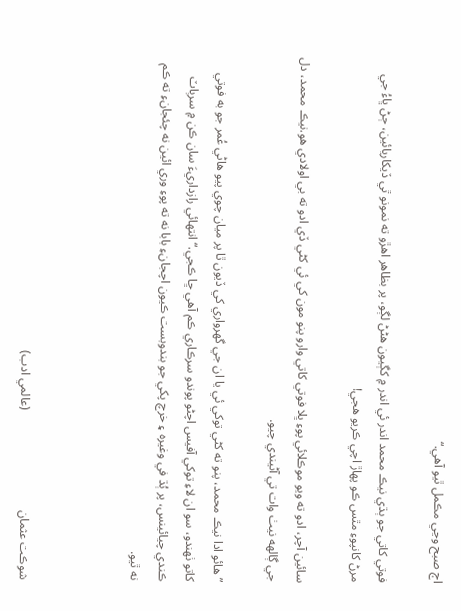اڄ صبح وڃي مڪمل ٿيو آھي.“

فوتي کاتي جو ٻڌي نيڪ محمد اندر ئي اندر ۾ کڳيون ھڻڻ لڳو، پر بظاھر اھڙو ته نمونو ٿي ڏيکاريائين، ڄڻ ڀاءُ جي مرڻ کانپوءِ مٿس ڪو پھاڙ اچي ڪريو ھجي!

سائين آچر، ادو ته ويو موڪلائي پوءِ ڀلا فوتي کاتي وارو پنو مون کي ئي کڻي ڏي ادو ته بي اولادي ھو.نيڪ محمد، دل جي ڳالھه نيٺ وات تي آڻيندي چيو.

”ھائو ادا نيڪ محمد، پنو ته کڻي توکي ئي يا ان جي گھرواري کي ڏيون ٿا پر ميان چوي پيو ھاڻي عُمر جو به فوتي کاتو ٺھندو، سو ان لاءِ توکي آفيس اچڻو پوندو سرڪاري ڪم آھي ڇا ڪجي.“ انتھائي رازداريءَ سان ڪن ۾ سرٻاٽ ڪندي چيائينس، پر ٻُڌ في وغيره ۽ خرچ پکي جو بندوبست ڪيون اچجانءِ بابا نه ته پوءِ وري ائين نه چئجانءِ ته ڪم نه ٿيو.



شوڪت عثمان                                (عالمي ادب)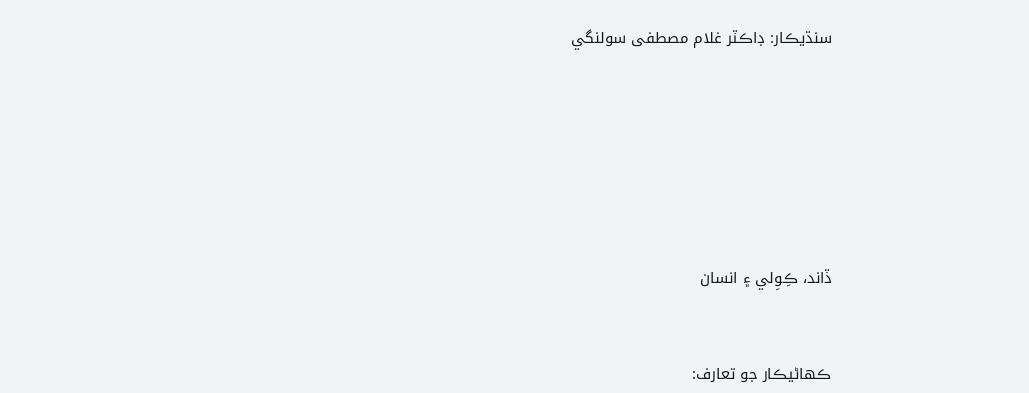سنڌيڪار: ڊاڪٽر غلام مصطفى سولنگي









ڏاند، ڪِوِلي ۽ انسان



ڪھاڻيڪار جو تعارف: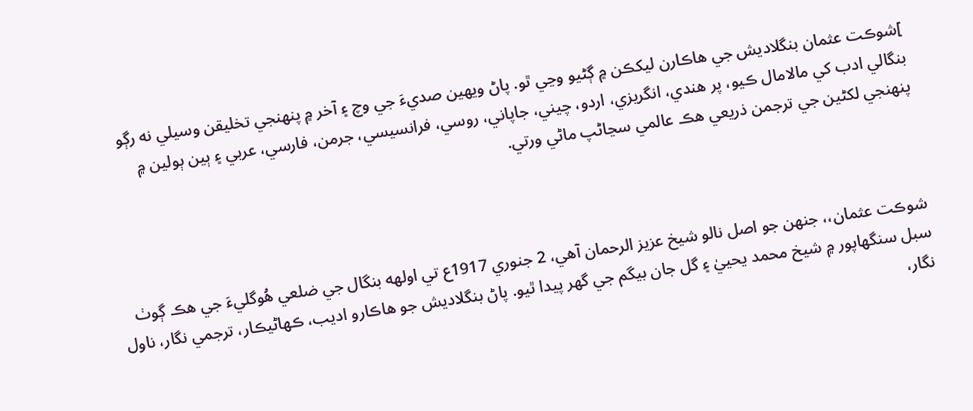]شوڪت عثمان بنگلاديش جي هاڪارن ليکڪن ۾ ڳڻيو وڃي ٿو. پاڻ ويھين صديءَ جي وچ ۽ آخر ۾ پنھنجي تخليقن وسيلي نه رڳو بنگالي ادب کي مالامال ڪيو، پر هندي، انگريزي، اردو، چيني، جاپاني، روسي، فرانسيسي، جرمن، فارسي، عربي ۽ ٻين ٻولين ۾ پنھنجي لکڻين جي ترجمن ذريعي هڪ عالمي سڃاڻپ ماڻي ورتي.



شوڪت عثمان،، جنھن جو اصل نالو شيخ عزيز الرحمان آهي، 2 جنوري 1917ع تي اولھه بنگال جي ضلعي هُوگليءَ جي هڪ ڳوٺ سبل سنگهاپور ۾ شيخ محمد يحييٰ ۽ گل جان بيگم جي گهر پيدا ٿيو. پاڻ بنگلاديش جو هاڪارو اديب، ڪھاڻيڪار، ترجمي نگار، ناول نگار،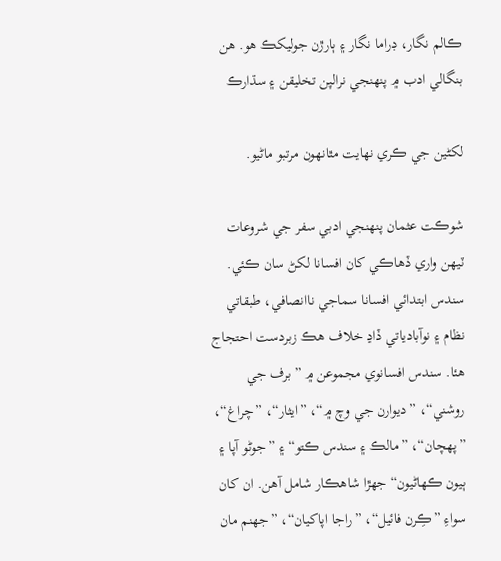ڪالم نگار، ڊراما نگار ۽ ٻارڙن جوليکڪ هو. هن بنگالي ادب ۾ پنھنجي نرالپن تخليقن ۽ سڌارڪ

لکڻين جي ڪري نھايت مٿانھون مرتبو ماڻيو.

شوڪت عثمان پنھنجي ادبي سفر جي شروعات ٽيھن واري ڏهاڪي کان افسانا لکڻ سان ڪئي. سندس ابتدائي افسانا سماجي ناانصافي، طبقاتي نظام ۽ نوآبادياتي ڏاڍ خلاف هڪ زبردست احتجاج هئا. سندس افسانوي مجموعن ۾ ”برف جي روشني“، ”ديوارن جي وچ ۾“، ”ايثار“، ”چراغ“، ”پھچان“، ”مالڪ ۽ سندس ڪتو“ ۽ ”جوڻو آپا ۽ ٻيون ڪھاڻيون“ جھڙا شاهڪار شامل آهن. ان کان سواءِ ”ڪِرن فائيل“، ”راجا اپاکيان“، ”جھنم مان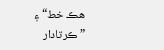هڪ خط“ ۽ ”ڪرتادار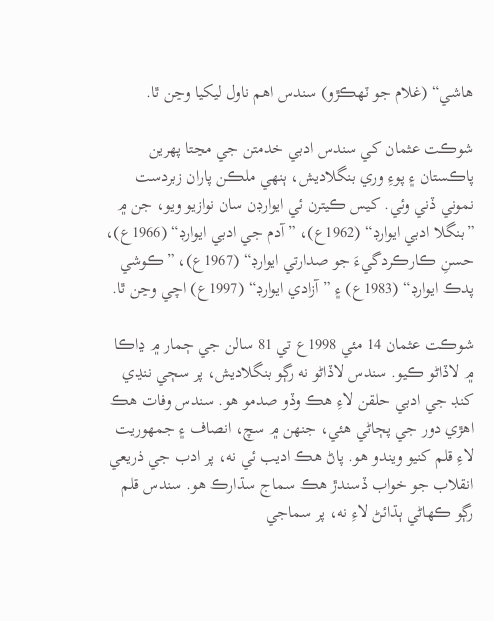هاشي“ (غلام جو ٽھڪڙو) سندس اهم ناول ليکيا وڃن ٿا.

شوڪت عثمان کي سندس ادبي خدمتن جي مڃتا پھرين پاڪستان ۽ پوءِ وري بنگلاديش، ٻنھي ملڪن پاران زبردست نموني ڏني وئي. کيس ڪيترن ئي ايوارڊن سان نوازيو ويو، جن ۾ ”بنگلا ادبي ايوارڊ“ (1962ع)، ”آدم جي ادبي ايوارڊ“ (1966ع)، حسنِ ڪارڪردگيءَ جو صدارتي ايوارڊ“ (1967ع)، ”ڪوشي پدڪ ايوارڊ“ (1983ع) ۽ ”آزادي ايوارڊ“ (1997ع) اچي وڃن ٿا.

شوڪت عثمان 14 مئي 1998ع تي 81 سالن جي ڄمار ۾ ڍاڪا ۾ لاڏاڻو ڪيو. سندس لاڏاڻو نه رڳو بنگلاديش، پر سڄي ننڍي کنڊ جي ادبي حلقن لاءِ هڪ وڏو صدمو هو. سندس وفات هڪ اهڙي دور جي پڄاڻي هئي، جنھن ۾ سچ، انصاف ۽ جمھوريت لاءِ قلم کنيو ويندو هو. پاڻ هڪ اديب ئي نه، پر ادب جي ذريعي انقلاب جو خواب ڏسندڙ هڪ سماج سڌارڪ هو. سندس قلم رڳو ڪھاڻي ٻڌائڻ لاءِ نه، پر سماجي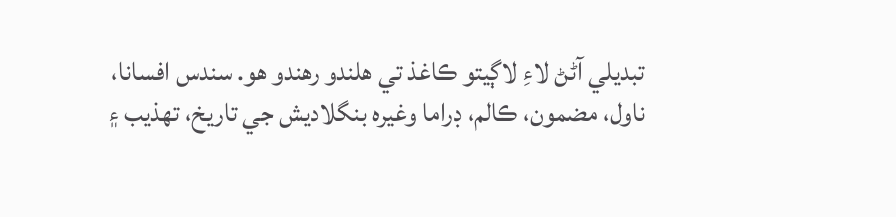تبديلي آڻڻ لاءِ لاڳيتو ڪاغذ تي هلندو رهندو هو. سندس افسانا، ناول، مضمون، ڪالم، ڊراما وغيره بنگلاديش جي تاريخ، تھذيب ۽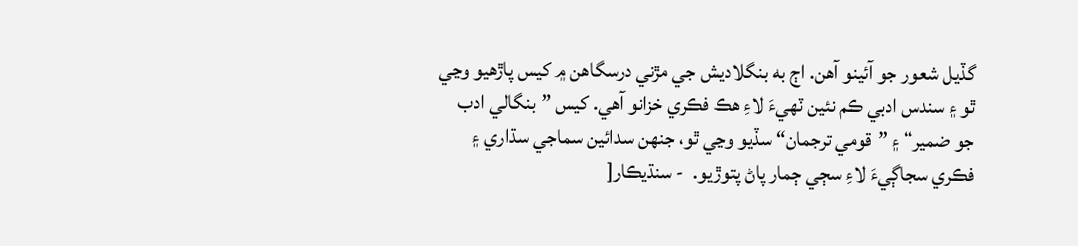گڏيل شعور جو آئينو آهن. اڄ به بنگلاديش جي مڙني درسگاهن ۾ کيس پاڙهيو وڃي ٿو ۽ سندس ادبي ڪم نئين ٽھيءَ لاءِ هڪ فڪري خزانو آهي. کيس ”بنگالي ادب جو ضمير“ ۽ ”قومي ترجمان“ سڏيو وڃي ٿو، جنھن سدائين سماجي سڌاري ۽ فڪري سجاڳيءَ لاءِ سڄي ڄمار پاڻ پتوڙيو.  - سنڌيڪار[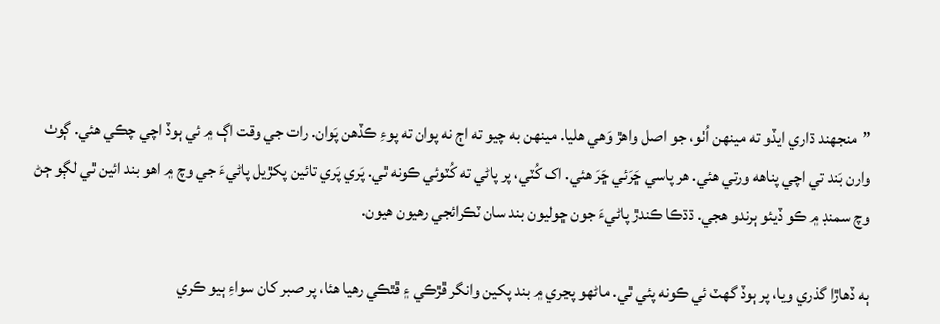”منجهند ڌاري ايڏو ته مينھن اُٺو، جو اصل واهڙ وَهي هليا. مينھن به چيو ته اڄ نه پوان ته پوءِ ڪڏهن پَوان. رات جي وقت اڳ ۾ ئي ٻوڏ اچي چڪي هئي. ڳوٺ وارن بَند تي اچي پناهه ورتي هئي. هر پاسي ڇَرَئي ڇَرَ هئي. اک کُٽي، پر پاڻي ته کُٽوئي ڪونه ٿي. پَري پَري تائين پکڙيل پاڻيءَ جي وچ ۾ اهو بند ائين ٿي لڳو ڄڻ وچ سمنڊ ۾ ڪو ڏيئو ٻرندو هجي. ڌڌڪا ڪندڙ پاڻيءَ جون ڇوليون بند سان ٽڪرائجي رهيون هيون.

ٻه ڏهاڙا گذري ويا، پر ٻوڏ گهٽ ئي ڪونه پئي ٿي. ماڻھو پڃري ۾ بند پکين وانگر ڦڙڪي ۽ ڦٿڪي رهيا هئا، پر صبر کان سواءِ ٻيو ڪري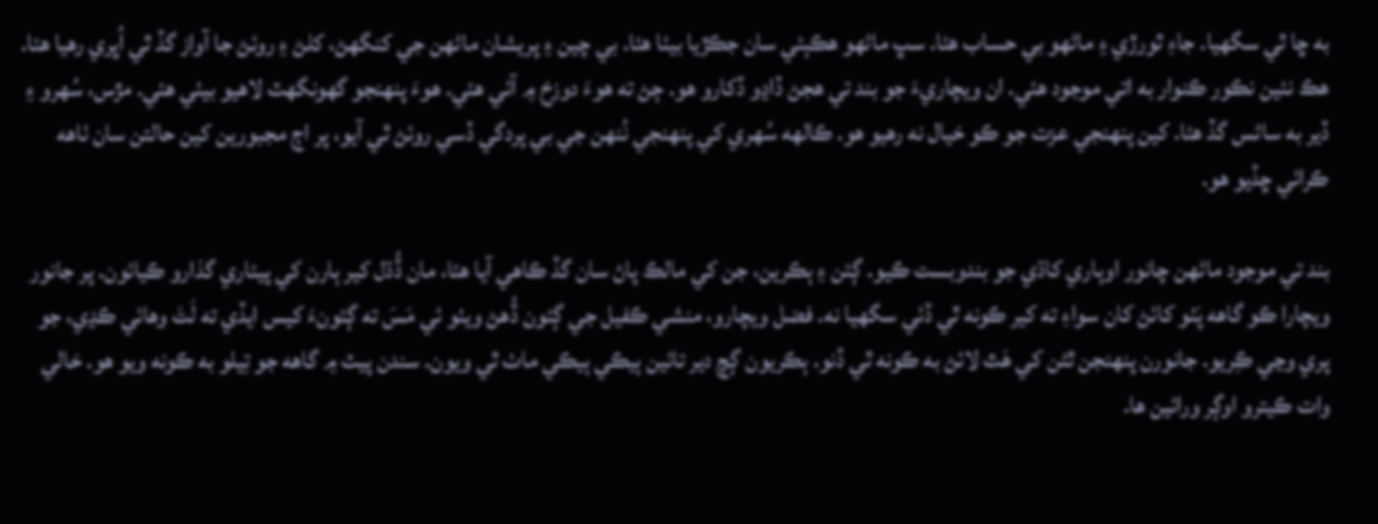به ڇا ٿي سگهيا. جاءِ ٿورڙي ۽ ماڻھو بي حساب هئا. سڀ ماڻھو هڪٻئي سان جڪڙيا بيٺا هئا. بي چين ۽ پريشان ماڻھن جي کنگهڻ، کلڻ ۽ روئڻ جا آواز گڏ ٿي اُڀري رهيا هئا. هڪ نئين نڪور ڪنوار به اتي موجود هئي. ان ويچاريءَ جو بند تي هجڻ ڏاڍو ڏکارو هو. ڄڻ ته هوءَ دوزخ ۾ آئي هئي. هوءَ پنھنجو گهونگهٽ لاهيو بيٺي هئي. مڙس، سُھرو ۽ ڏير به ساڻس گڏ هئا. کين پنھنجي عزت جو ڪو خيال نه رهيو هو. ڪالھه سُھري کي پنھنجي نُنھن جي بي پردگي ڏسي روئڻ ٿي آيو، پر اڄ مجبورين کين حالتن سان ٺاهه ڪرائي ڇڏيو هو.

بند تي موجود ماڻھن چانور اوٻاري کاڌي جو بندوبست ڪيو. ڳئن ۽ ٻڪرين، جن کي مالڪ پاڻ سان گڏ ڪاهي آيا هئا، مان ڏُڌل کير ٻارن کي پيئاري گذارو ڪيائون. پر جانور ويچارا ڪو گاهه پَٺو کائڻ کان سواءِ ته کير ڪونه ٿي ڏئي سگهيا نه. فضل ويچارو، منشي ڪفيل جي ڳئون ڏُهڻ ويٺو ئي مَسَ ته ڳئونءَ کيس ايڏي ته لَتَ وهائي ڪڍي، جو پري وڃي ڪِريو. جانورن پنھنجن ٿڻن کي هَٿ لائڻ به ڪونه ٿي ڏنو. ٻڪريون ڳچ دير تائين ٻيڪي ٻيڪي ماٺ ٿي ويون. سندن پيٽ ۾ گاهه جو تِيلو به ڪونه ويو هو. خالي وات ڪيترو اوڳر ورائين ها.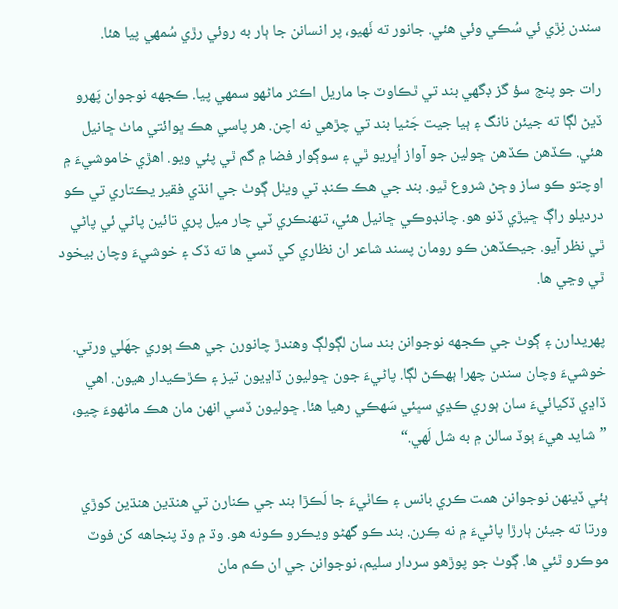سندن نِڙي ئي سُڪي وئي هئي. جانور ته ٺَھيو، پر انسانن جا ٻار به روئي رڙي سُمھي پيا هئا.

رات جو پنج سؤ گز ڊگهي بند تي ٿڪاوٽ جا ماريل اڪثر ماڻھو سمھي پيا. ڪجهه نوجوان پَھرو ڏيڻ لڳا ته جيئن نانگ ۽ ٻيا جيت جَڻيا بند تي چڙهي نه اچن. هر پاسي هڪ ڀوائتي ماٺ ڇانيل هئي. ڪڏهن ڪڏهن ڇولين جو آواز اُڀريو ٿي ۽ سوڳوار فضا ۾ گم ٿي پئي ويو. اهڙي خاموشيءَ ۾ اوچتو ڪو ساز وڄڻ شروع ٿيو. بند جي هڪ ڪنڊ تي ويٺل ڳوٺ جي انڌي فقير يڪتاري تي ڪو درديلو راڳ ڇيڙي ڏنو هو. چانڊوڪي ڇانيل هئي، تنھنڪري ٽي چار ميل پري تائين پاڻي ئي پاڻي ٿي نظر آيو. جيڪڏهن ڪو رومان پسند شاعر ان نظاري کي ڏسي ها ته ڏک ۽ خوشيءَ وچان بيخود ٿي وڃي ها.

پھريدارن ۽ ڳوٺ جي ڪجهه نوجوانن بند سان لڳولڳ وهندڙ چانورن جي هڪ ٻوري جهَلي ورتي. خوشيءَ وچان سندن چھرا ٻھڪڻ لڳا. پاڻيءَ جون ڇوليون ڏاڍيون تيز ۽ ڪڙڪيدار هيون. اهي ڏاڍي ڏکيائيءَ سان ٻوري ڪڍي سڀئي سَھڪي رهيا هئا. ڇوليون ڏسي انھن مان هڪ ماڻھوءَ چيو، ”شايد هيءَ ٻوڏ سالن ۾ به شل لَھي.“

ٻئي ڏينھن نوجوانن همت ڪري بانس ۽ ڪاٺيءَ جا لَڪڙا بند جي ڪنارن تي هنڌين هنڌين کوڙي ورتا ته جيئن ٻارڙا پاڻيءَ ۾ نه ڪِرن. بند ڪو گهڻو ويڪرو ڪونه هو. وڌ ۾ وڌ پنجاهه کن فوٽ موڪرو ٿئي ها. ڳوٺ جو پوڙهو سردار سليم، نوجوانن جي ان ڪم مان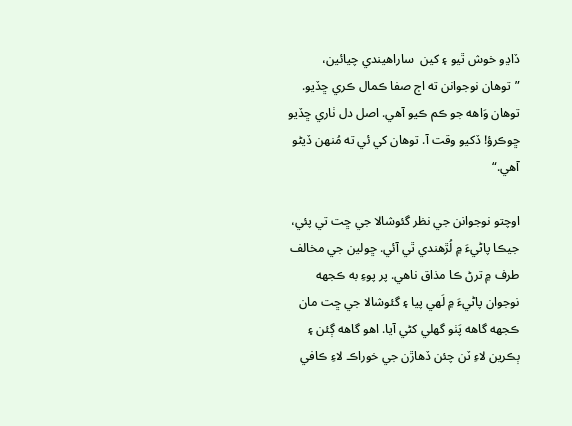ڏاڍو خوش ٿيو ۽ کين  ساراهيندي چيائين، ”توهان نوجوانن ته اڄ صفا ڪمال ڪري ڇڏيو. توهان وَاهه جو ڪم ڪيو آهي. اصل دل ٺاري ڇڏيو ڇوڪرؤ! ڏکيو وقت آ. توهان کي ئي ته مُنھن ڏيڻو آهي.“

اوچتو نوجوانن جي نظر گئوشالا جي ڇت تي پئي، جيڪا پاڻيءَ ۾ لُڙهندي ٿي آئي. ڇولين جي مخالف طرف ۾ ترڻ ڪا مذاق ناهي. پر پوءِ به ڪجهه نوجوان پاڻيءَ ۾ لَھي پيا ۽ گئوشالا جي ڇت مان ڪجهه گاهه پَٺو گھلي کڻي آيا. اهو گاهه ڳئن ۽ ٻڪرين لاءِ ٽن چئن ڏهاڙن جي خوراڪ لاءِ ڪافي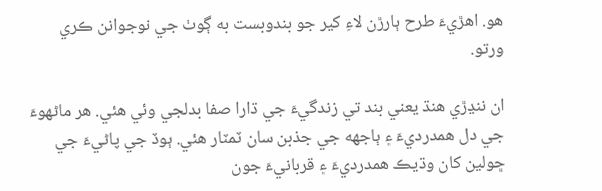هو. اهڙيءَ طرح ٻارڙن لاءِ کير جو بندوبست به ڳوٺ جي نوجوانن ڪري ورتو.

ان ننڍڙي هنڌ يعني بند تي زندگيءَ جي ڌارا صفا بدلجي وئي هئي. هر ماڻھوءَ جي دل همدرديءَ ۽ ٻاجهه جي جذبن سان ٽمٽار هئي. ٻوڏ جي پاڻيءَ جي ڇولين کان وڌيڪ همدرديءَ ۽ قربانيءَ جون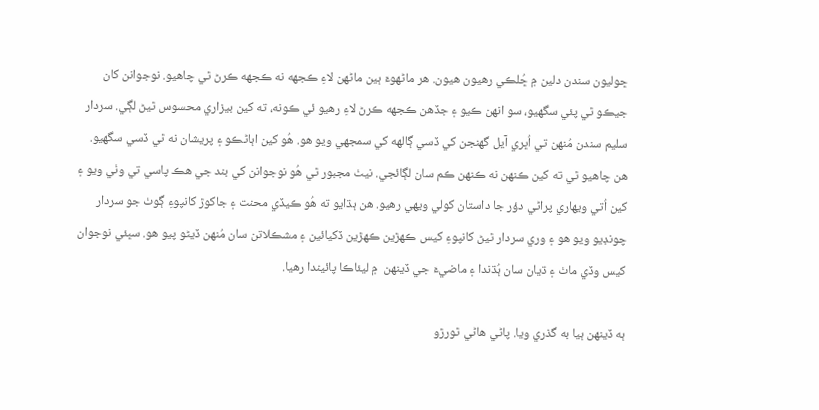ڇوليون سندن دلين ۾ ڇُلڪي رهيون هيون. هر ماڻھوءَ ٻين ماڻھن لاءِ ڪجهه نه ڪجهه ڪرڻ ٿي چاهيو. نوجوانن کان جيڪو ٿي پئي سگهيو، سو انھن ڪيو ۽ جڏهن ڪجهه ڪرڻ لاءِ رهيو ئي ڪونه، ته کين بيزاري محسوس ٿيڻ لڳي. سردار سليم سندن مُنھن تي اُڀري آيل گهنجن کي ڏسي ڳالھه کي سمجهي ويو هو. هُو کين اٻاڻڪو ۽ پريشان نه ٿي ڏسي سگهيو. هن چاهيو ٿي ته کين ڪنھن نه ڪنھن ڪم سان لڳائجي. نيٺ مجبور ٿي هُو نوجوانن کي بند جي هڪ پاسي تي وٺي ويو ۽ کين اُتي ويھاري پراڻي دؤر جا داستان کولي ويھي رهيو. هن ٻڌايو ته هُو ڪيڏي محنت ۽ جاکوڙ کانپوءِ ڳوٺ جو سردار چونڊيو ويو هو ۽ وري سردار ٿيڻ کانپوءِ کيس ڪھڙين ڪھڙين ڏکيائين ۽ مشڪلاتن سان مُنھن ڏيڻو پيو هو. سڀئي نوجوان کيس وڏي ماٺ ۽ ڌيان سان ٻُڌندا ۽ ماضيءَ جي ڏينھن  ۾ ليئاڪا پائيندا رهيا.

ٻه ڏينھن ٻيا به گذري ويا. پاڻي هاڻي ٿورڙو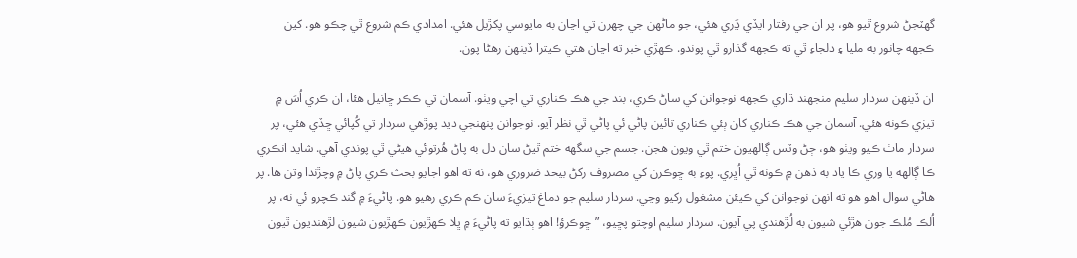گهٽجڻ شروع ٿيو هو، پر ان جي رفتار ايڏي ڍَري هئي، جو ماڻھن جي چھرن تي اڃان به مايوسي پکڙيل هئي. امدادي ڪم شروع ٿي چڪو هو. کين ڪجهه چانور به مليا ۽ دلجاءِ ٿي ته ڪجهه گذارو ٿي پوندو. ڪھڙي خبر ته اڃان هتي ڪيترا ڏينھن رهڻا پون.

ان ڏينھن سردار سليم منجهند ڌاري ڪجهه نوجوانن کي ساڻ ڪري، بند جي هڪ ڪناري تي اچي ويٺو. آسمان تي ڪڪر ڇانيل هئا، ان ڪري اُسَ ۾ تيزي ڪونه هئي. آسمان جي هڪ ڪناري کان ٻئي ڪناري تائين پاڻي ئي پاڻي ٿي نظر آيو. نوجوانن پنھنجي ديد پوڙهي سردار تي کُپائي ڇڏي هئي، پر سردار ماٺ ڪيو ويٺو هو، ڄڻ وٽس ڳالھيون ختم ٿي ويون هجن. جسم جي سگهه ختم ٿيڻ سان دل به پاڻ هُرتوئي هيڻي ٿي پوندي آهي. شايد انڪري ڪا ڳالھه يا وري ڪا ياد به ذهن ۾ ڪونه ٿي اُڀري. پوءِ به ڇوڪرن کي مصروف رکڻ بيحد ضروري هو، نه ته اهو اجايو بحث ڪري پاڻ ۾ وچڙندا وتن ها. پر هاڻي سوال اهو هو ته انھن نوجوانن کي ڪيئن مشغول رکيو وڃي. سردار سليم جو دماغ تيزيءَ سان ڪم ڪري رهيو هو. پاڻيءَ ۾ گند ڪچرو ئي نه، پر اُلڪ مُلڪ جون هڙئي شيون به لُڙهندي پي آيون. سردار سليم اوچتو پڇيو، ”ڇوڪرؤ! اهو ٻڌايو ته پاڻيءَ ۾ ڀلا ڪھڙيون ڪھڙيون شيون لڙهنديون ٿيون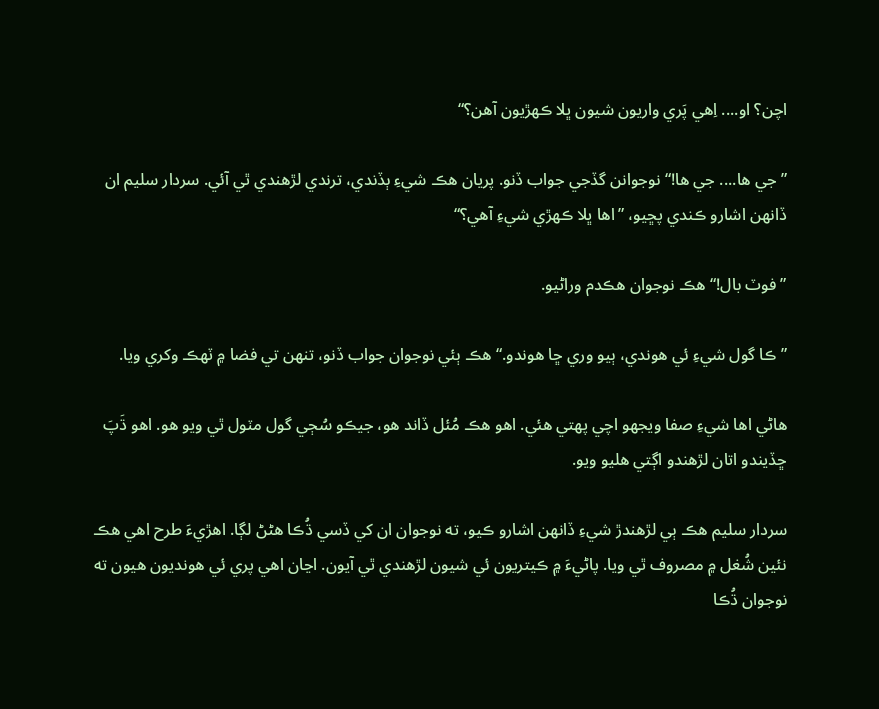اچن؟ او.... اِهي پَري واريون شيون ڀلا ڪھڙيون آهن؟“

”جي ها.... جي ها!“ نوجوانن گڏجي جواب ڏنو. پريان هڪ شيءِ ٻڏندي، ترندي لڙهندي ٿي آئي. سردار سليم ان ڏانھن اشارو ڪندي پڇيو، ”اها ڀلا ڪھڙي شيءِ آهي؟“

”فوٽ بال!“ هڪ نوجوان هڪدم وراڻيو.

”ڪا گول شيءِ ئي هوندي، ٻيو وري ڇا هوندو.“ هڪ ٻئي نوجوان جواب ڏنو، تنھن تي فضا ۾ ٽھڪ وکري ويا.

هاڻي اها شيءِ صفا ويجهو اچي پھتي هئي. اهو هڪ مُئل ڏاند هو، جيڪو سُڄي گول مٽول ٿي ويو هو. اهو ڌَپَ ڇڏيندو اتان لڙهندو اڳتي هليو ويو.

سردار سليم هڪ ٻي لڙهندڙ شيءِ ڏانھن اشارو ڪيو، ته نوجوان ان کي ڏسي ڌُڪا هڻڻ لڳا. اهڙيءَ طرح اهي هڪ نئين شُغل ۾ مصروف ٿي ويا. پاڻيءَ ۾ ڪيتريون ئي شيون لڙهندي ٿي آيون. اڃان اهي پري ئي هونديون هيون ته نوجوان ڌُڪا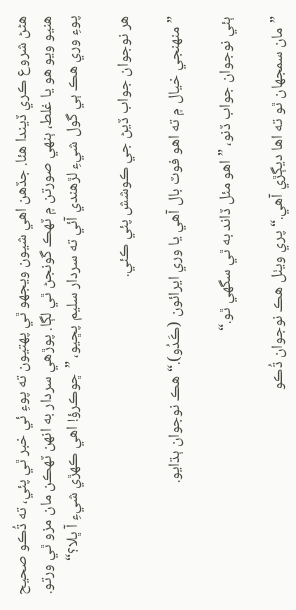هڻڻ شروع ڪري ڏيندا هئا. جڏهن اهي شيون ويجهو ٿي پھتيون ته پوءِ ئي خبر ٿي پئي، ته ڌُڪو صحيح هنيو ويو هو يا غلط، ٻنھي صورتن ۾ ٽھڪ گونجڻ ٿي لڳا. پوڙهي سردار به انھن ٽھڪن مان مزو ٿي ورتو. پوءِ وري هڪ ٻي گول شيءِ لڙهندي آئي ته سردار سليم پڇيو، ”ڇوڪرؤ! اهي ڪھڙي شيءِ آ ڀلا؟“

هر نوجوان جواب ڏيڻ جي ڪوشش پئي ڪئي.

”منھنجي خيال ۾ ته اهو فوٽ بال آهي يا وري ايرائون (ڪَدُو).“ هڪ نوجوان ٻڌايو.

ٻئي نوجوان جواب ڏنو، ”اهو مئل ڏاند به ٿي سگهي ٿو.“

”مان سمجهان ٿو ته اها ديڳڙي آهي.“ پري ويٺل هڪ نوجوان ڌُڪو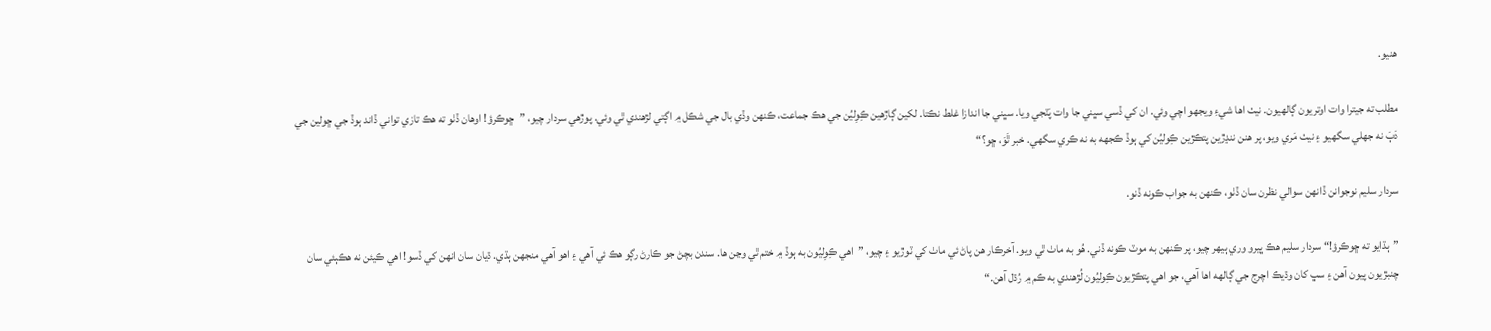هنيو.

مطلب ته جيترا وات اوتريون ڳالھيون. نيٺ اها شيءِ ويجهو اچي وئي. ان کي ڏسي سڀني جا وات پَٽجي ويا. سڀني جا اندازا غلط نڪتا. لکين ڳاڙهين ڪِوِليُن جي هڪ جماعت، ڪنھن وڏي بال جي شڪل ۾ اڳتي لڙهندي ٿي وئي. پوڙهي سردار چيو، ”ڇوڪرؤ! اوهان ڏٺو ته هڪ تازي تواني ڏاند ٻوڏ جي ڇولين جي دَٻَ نه جهلي سگهيو ۽ نيٺ مَري ويو، پر هنن ننڍڙين پتڪڙين ڪِوليُن کي ٻوڏ ڪجهه به نه ڪري سگهي. خبر ٿَوَ، ڇو؟“

سردار سليم نوجوانن ڏانھن سوالي نظرن سان ڏٺو، ڪنھن به جواب ڪونه ڏنو.

”ٻڌايو ته ڇوڪرؤ!“ سردار سليم هڪ ڀيرو وري ٻيھر چيو، پر ڪنھن به موٽ ڪونه ڏني. هُو به ماٺ ٿي ويو. آخرڪار هن پاڻ ئي ماٺ کي ٽوڙيو ۽ چيو، ”اهي ڪِوِليُون به ٻوڏ ۾ ختم ٿي وڃن ها. سندن بچڻ جو ڪارڻ رڳو هڪ ئي آهي ۽ اهو آهي منجهن ٻڌي. ڌيان سان انھن کي ڏسو! اهي ڪيئن نه هڪٻئي سان چنبڙيون پيون آهن ۽ سڀ کان وڌيڪ اچرج جي ڳالھه اها آهي، جو اهي پتڪڙيون ڪِوليُون لُڙهندي به ڪم ۾ رُڌل آهن.“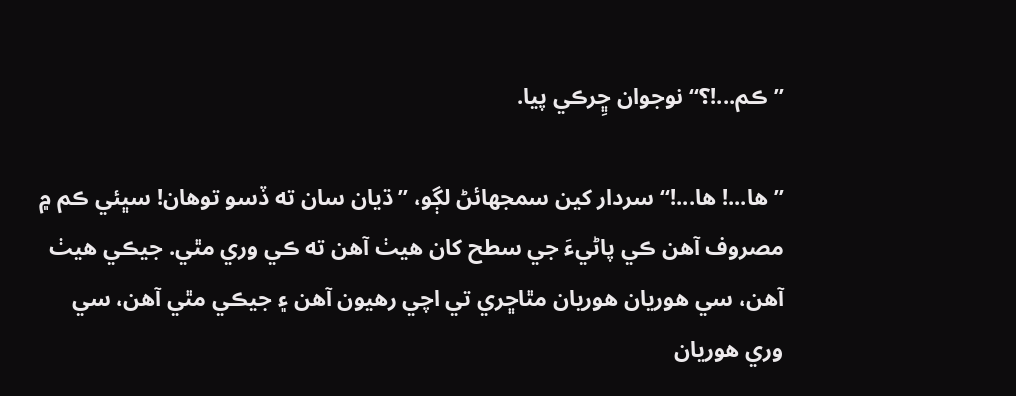”ڪم...!؟“ نوجوان ڇِرڪي پيا.

”ها...! ها...!“ سردار کين سمجهائڻ لڳو، ”ڌيان سان ته ڏسو توهان! سڀئي ڪم ۾ مصروف آهن ڪي پاڻيءَ جي سطح کان هيٺ آهن ته ڪي وري مٿي. جيڪي هيٺ آهن، سي هوريان هوريان مٿاڇري تي اچي رهيون آهن ۽ جيڪي مٿي آهن، سي وري هوريان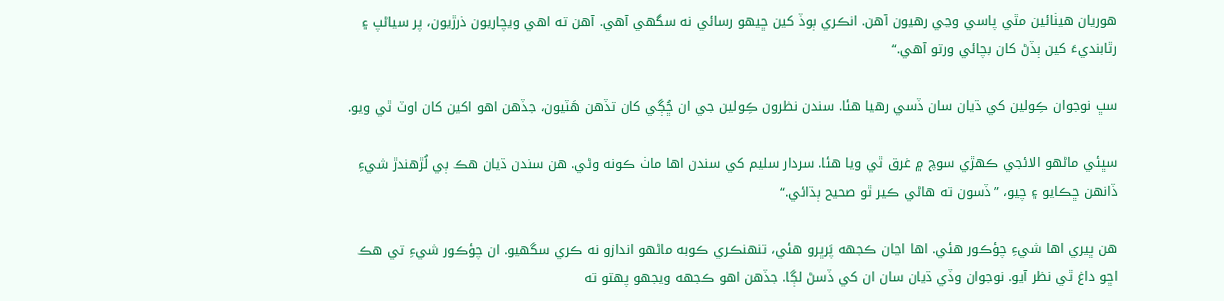هوريان هيٺائين مٿي پاسي وڃي رهيون آهن. انڪري ٻوڏ کين ڇيھو رسائي نه سگهي آهي. آهن ته اهي ويچاريون ذرڙيون، پر سياڻپ ۽ رٿابنديءَ کين ٻڏڻ کان بچائي ورتو آهي.“

سڀ نوجوان ڪِولين کي ڌيان سان ڏسي رهيا هئا. سندن نظرون ڪِولين جي ان ڇُڳي کان تڏهن هَٽيون، جڏهن اهو اکين کان اوٽ ٿي ويو.

سڀئي ماڻھو الائجي ڪھڙي سوچ ۾ غرق ٿي ويا هئا. سردار سليم کي سندن اها ماٺ ڪونه وڻي. هن سندن ڌيان هڪ ٻي لُڙهندڙ شيءِ ڏانھن ڇڪايو ۽ چيو، ”ڏسون ته هاڻي ڪير ٿو صحيح ٻڌائي.“

هن ڀيري اها شيءِ چؤڪور هئي. اها اڃان ڪجهه پَرڀرو هئي، تنھنڪري ڪوبه ماڻھو اندازو نه ڪري سگهيو. ان چؤڪور شيءِ تي هڪ اڇو داغ ٿي نظر آيو. نوجوان وڏي ڌيان سان ان کي ڏسڻ لڳا. جڏهن اهو ڪجهه ويجهو پھتو ته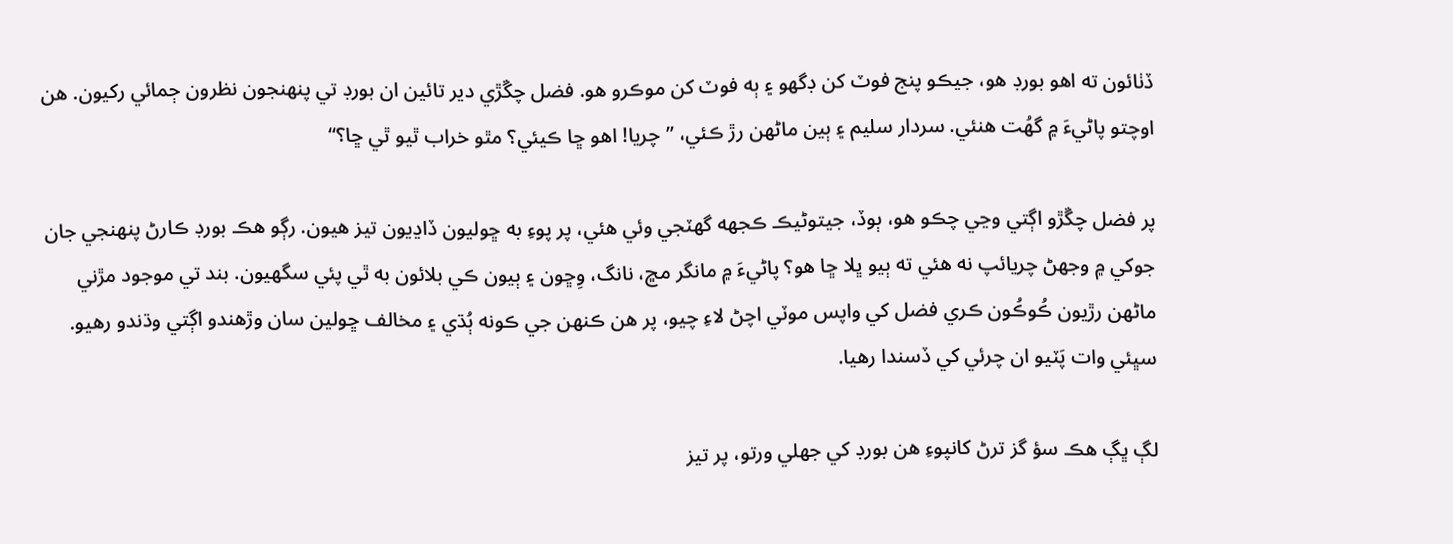ڏٺائون ته اهو بورڊ هو، جيڪو پنج فوٽ کن ڊگهو ۽ ٻه فوٽ کن موڪرو هو. فضل چڱڙي دير تائين ان بورڊ تي پنھنجون نظرون ڄمائي رکيون. هن اوچتو پاڻيءَ ۾ گهُت هنئي. سردار سليم ۽ ٻين ماڻھن رڙ ڪئي، ”چريا! اهو ڇا ڪيئي؟ مٿو خراب ٿيو ٿي ڇا؟“

پر فضل چڱڙو اڳتي وڃي چڪو هو، ٻوڏ، جيتوڻيڪ ڪجهه گهٽجي وئي هئي، پر پوءِ به ڇوليون ڏاڍيون تيز هيون. رڳو هڪ بورڊ ڪارڻ پنھنجي جان جوکي ۾ وجهڻ چريائپ نه هئي ته ٻيو ڀلا ڇا هو؟ پاڻيءَ ۾ مانگر مڇ، نانگ، وِڇون ۽ ٻيون ڪي بلائون به ٿي پئي سگهيون. بند تي موجود مڙني ماڻھن رڙيون ڪُوڪُون ڪري فضل کي واپس موٽي اچڻ لاءِ چيو، پر هن ڪنھن جي ڪونه ٻُڌي ۽ مخالف ڇولين سان وڙهندو اڳتي وڌندو رهيو. سڀئي وات پَٽيو ان چرئي کي ڏسندا رهيا.

لڳ ڀڳ هڪ سؤ گز ترڻ کانپوءِ هن بورڊ کي جهلي ورتو، پر تيز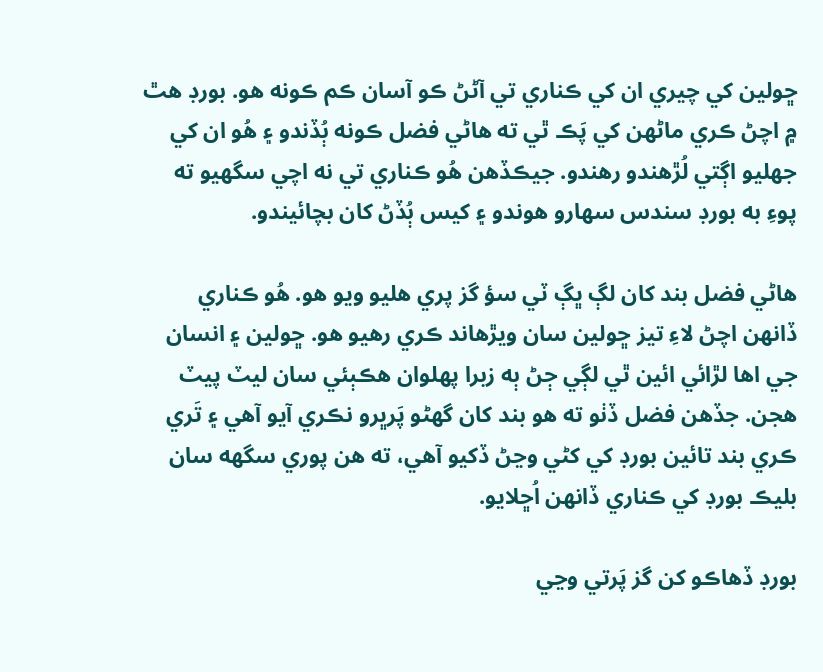ڇولين کي چيري ان کي ڪناري تي آڻڻ ڪو آسان ڪم ڪونه هو. بورڊ هٿ ۾ اچڻ ڪري ماڻھن کي پَڪ ٿي ته هاڻي فضل ڪونه ٻُڏندو ۽ هُو ان کي جهليو اڳتي لُڙهندو رهندو. جيڪڏهن هُو ڪناري تي نه اچي سگهيو ته پوءِ به بورڊ سندس سھارو هوندو ۽ کيس ٻُڏڻ کان بچائيندو.

هاڻي فضل بند کان لڳ ڀڳ ٽي سؤ گز پري هليو ويو هو. هُو ڪناري ڏانھن اچڻ لاءِ تيز ڇولين سان ويڙهاند ڪري رهيو هو. ڇولين ۽ انسان جي اها لڙائي ائين ٿي لڳي ڄڻ ٻه زبرا پھلوان هڪٻئي سان ليٽ پيٽ هجن. جڏهن فضل ڏٺو ته هو بند کان گهڻو پَرڀرو نڪري آيو آهي ۽ تَري ڪري بند تائين بورڊ کي کڻي وڃڻ ڏکيو آهي، ته هن پوري سگهه سان بليڪ بورڊ کي ڪناري ڏانھن اُڇلايو.

بورڊ ڏهاڪو کن گز پَرتي وڃي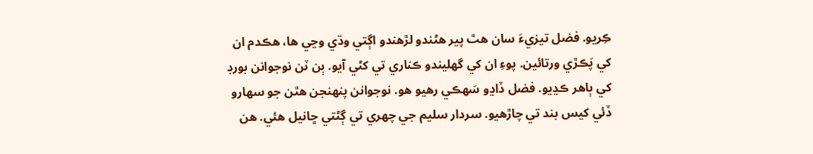ڪِريو. فضل تيزيءَ سان هٿ پير هڻندو لڙهندو اڳتي وڌي وڃي ها، هڪدم ان کي پَڪڙي ورتائين. پوءِ ان کي گهليندو ڪناري تي کڻي آيو. ٻن ٽن نوجوانن بورڊ کي ٻاهر ڪڍيو. فضل ڏاڍو سَھڪي رهيو هو. نوجوانن پنھنجن هٿن جو سھارو ڏئي کيس بند تي چاڙهيو. سردار سليم جي چھري تي ڳڻتي ڇانيل هئي. هن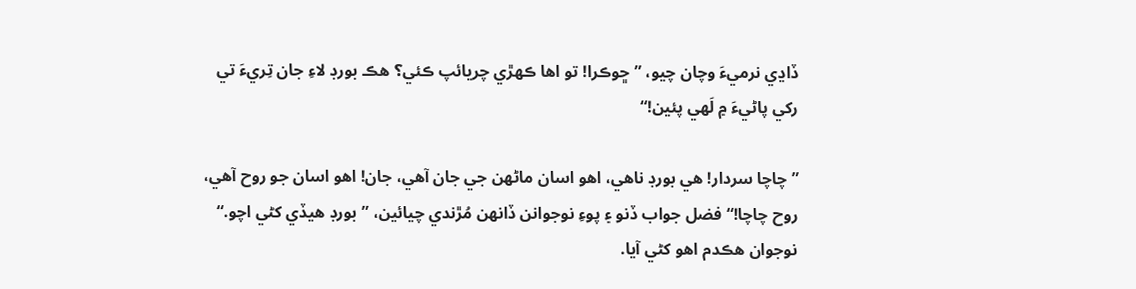ڏاڍي نرميءَ وچان چيو، ”ڇوڪرا! تو اها ڪھڙي چريائپ ڪئي؟ هڪ بورڊ لاءِ جان تِريءَ تي رکي پاڻيءَ ۾ لَھي پئين!“

”چاچا سردار! هي بورڊ ناهي، اهو اسان ماڻھن جي جان آهي، جان! اهو اسان جو روح آهي، روح چاچا!“ فضل جواب ڏنو ۽ پوءِ نوجوانن ڏانھن مُڙندي چيائين، ”بورڊ هيڏي کڻي اچو.“ نوجوان هڪدم اهو کڻي آيا.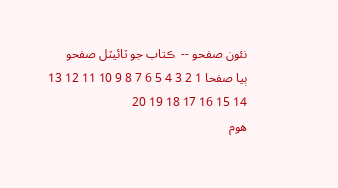نئون صفحو --  ڪتاب جو ٽائيٽل صفحو
ٻيا صفحا 1 2 3 4 5 6 7 8 9 10 11 12 13 14 15 16 17 18 19 20
هوم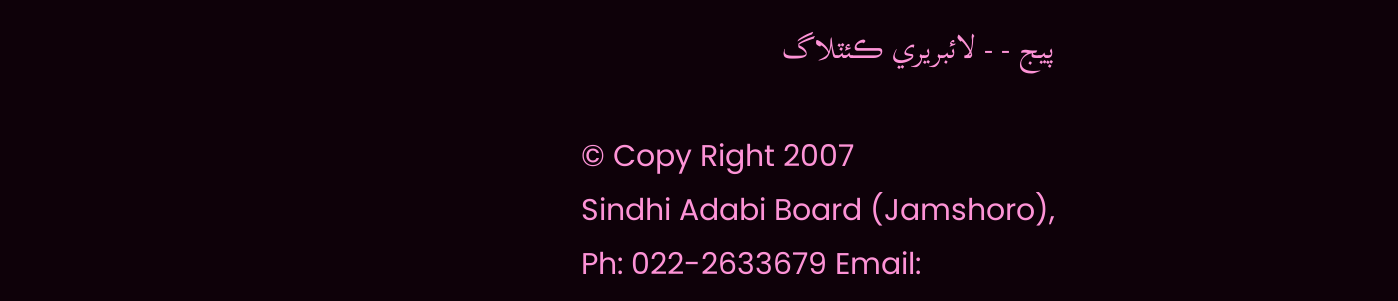پيج - - لائبريري ڪئٽلاگ

© Copy Right 2007
Sindhi Adabi Board (Jamshoro),
Ph: 022-2633679 Email: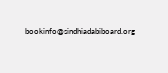bookinfo@sindhiadabiboard.org